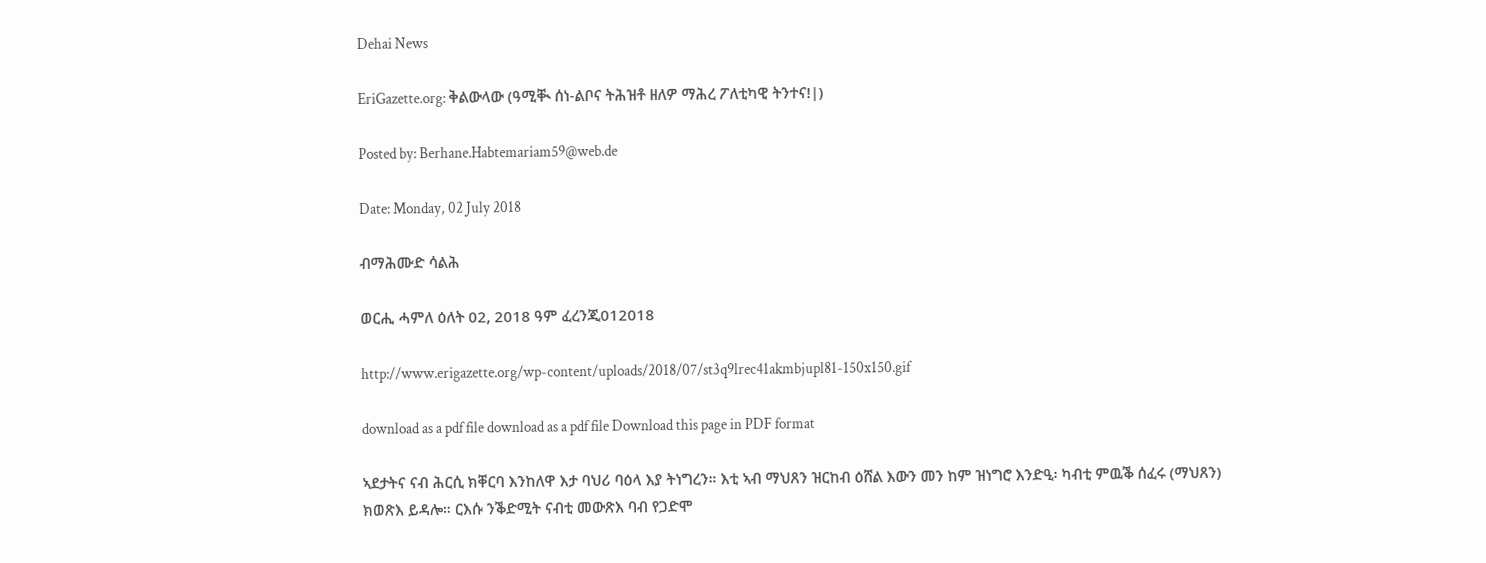Dehai News

EriGazette.org: ቅልውላው (ዓሚቚ ሰነ-ልቦና ትሕዝቶ ዘለዎ ማሕረ ፖለቲካዊ ትንተና!|)

Posted by: Berhane.Habtemariam59@web.de

Date: Monday, 02 July 2018

ብማሕሙድ ሳልሕ

ወርሒ ሓምለ ዕለት 02, 2018 ዓም ፈረንጂ012018

http://www.erigazette.org/wp-content/uploads/2018/07/st3q9lrec41akmbjupl81-150x150.gif

download as a pdf file download as a pdf file Download this page in PDF format

ኣደታትና ናብ ሕርሲ ክቐርባ እንከለዋ እታ ባህሪ ባዕላ እያ ትነግረን። እቲ ኣብ ማህጸን ዝርከብ ዕሸል እውን መን ከም ዝነግሮ እንድዒ፡ ካብቲ ምዉቕ ሰፈሩ (ማህጸን) ክወጽእ ይዳሎ። ርእሱ ንቕድሚት ናብቲ መውጽእ ባብ የጋድሞ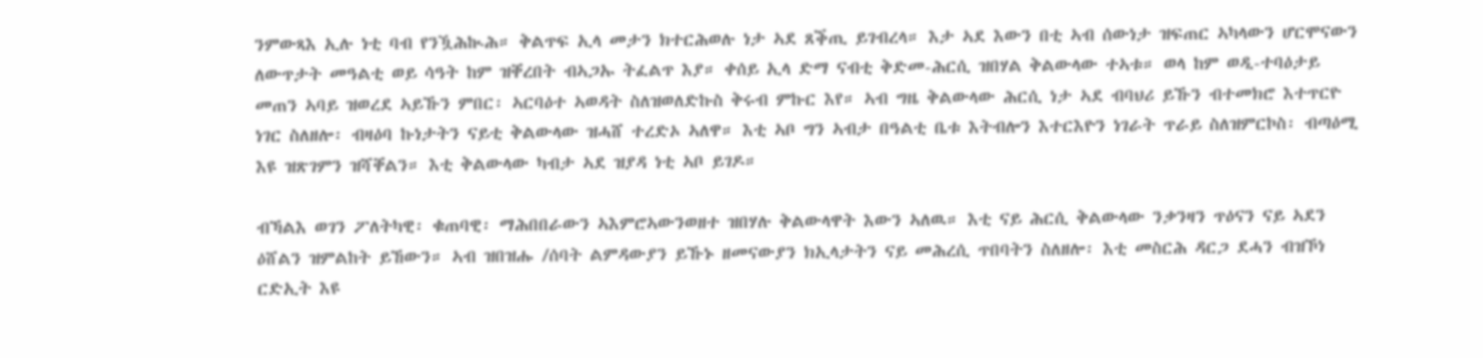ንምውጻእ ኢሉ ነቲ ባብ የንዃሕኲሕ። ቅልጥፍ ኢላ መታን ክተርሕወሉ ነታ ኣደ ጸቕጢ ይገብረላ። እታ ኣደ እውን በቲ ኣብ ሰውነታ ዝፍጠር ኣካላውን ሆርሞናውን ለውጥታት መዓልቲ ወይ ሳዓት ከም ዝቐረበት ብኣጋኡ ትፈልጥ እያ። ቀሰይ ኢላ ድማ ናብቲ ቅድመ-ሕርሲ ዝበሃል ቅልውላው ተኣቱ። ወላ ከም ወዲ-ተባዕታይ መጠን ኣባይ ዝወረደ ኣይኹን ምበር፡ ኣርባዕተ ኣወዳት ስለዝወለድኩስ ቅሩብ ምኩር እየ። ኣብ ግዜ ቅልውላው ሕርሲ ነታ ኣደ ብባህሪ ይኹን ብተመክሮ እተጥርዮ ነገር ስለዘሎ፡ ብዛዕባ ኩነታትን ናይቲ ቅልውላው ዝሓሸ ተረድኦ ኣለዋ። እቲ ኣቦ ግን ኣብታ በዓልቲ ቤቱ እትብሎን እተርእዮን ነገራት ጥራይ ስለዝምርኮስ፡ ብጣዕሚ እዩ ዝጽገምን ዝሻቐልን። እቲ ቅልውላው ካብታ ኣደ ዝያዳ ነቲ ኣቦ ይገዶ።

ብኻልእ ወገን ፖለትካዊ፡ ቁጠባዊ፡ ማሕበበራውን ኣእምሮኣውንወዘተ ዝበሃሉ ቅልውላዋት እውን ኣለዉ። እቲ ናይ ሕርሲ ቅልውላው ንቃንዛን ጥዕናን ናይ ኣደን ዕሸልን ዝምልከት ይኸውን። ኣብ ዝበዝሑ /ሰባት ልምዳውያን ይኹኑ ዘመናውያን ክኢላታትን ናይ መሕረሲ ጥበባትን ስለዘሎ፡ እቲ መስርሕ ዳርጋ ደሓን ብዝኾነ ርድኢት እዩ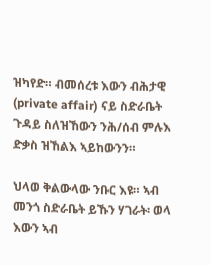ዝካየድ። ብመሰረቱ እውን ብሕታዊ (private affair) ናይ ስድራቤት ጉዳይ ስለዝኸውን ንሕ/ሰብ ምሉእ ድቃስ ዝኸልእ ኣይከውንን።

ህላወ ቅልውላው ንቡር እዩ። ኣብ መንጎ ስድራቤት ይኹን ሃገራት፡ ወላ እውን ኣብ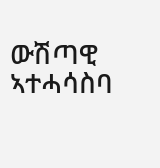ውሽጣዊ ኣተሓሳስባ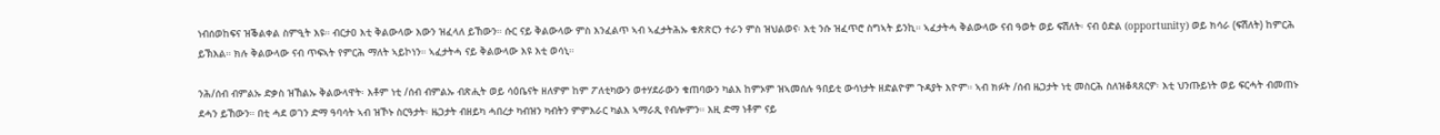ነብሰወከፍና ዝቕልቀል ስምዒት እዩ። ብርታዐ እቲ ቅልውላው እውን ዝፈላለ ይኸውን። ሱር ናይ ቅልውላው ምስ እንፈልጥ ኣብ ኣፈታትሕኡ ቁጽጽርን ተራን ምስ ዝህልወና፡ እቲ ንሱ ዝፈጥሮ ስግኣት ይንኪ። ኣፈታትሓ ቅልውላው ናብ ዓወት ወይ ፍሽለት፡ ናብ ዕድል (opportunity) ወይ ክሳራ (ፍሽለት) ከምርሕ ይኽእል። ክሉ ቅልውላው ናብ ጥፍኣት የምርሕ ማለት ኣይኮነን። ኣፈታትሓ ናይ ቅልውላው እዩ እቲ ወሳኒ።

ንሕ/ሰብ ብምልኡ ድቃስ ዝኸልኡ ቅልውላዋት፡ እቶም ነቲ /ሰብ ብምልኡ ብጽሒት ወይ ሳዕቤናት ዘለዎም ከም ፖለቲካውን ወተሃደራውን ቁጠባውን ካልእ ከምኦም ዝኣመሰሉ ዓበይቲ ውሳነታት ዘድልዮም ጉዳያት እዮም። ኣብ ክፉት /ሰብ ዜጋታት ነቲ መስርሕ ስለዝቆጻጸርዎ፡ እቲ ህንጡይነት ወይ ፍርሓት ብመጠኑ ደሓን ይኸውን። በቲ ሓደ ወገን ድማ ዓባሳት ኣብ ዝኾኑ ስርዓታት፡ ዜጋታት ብዘይካ ሓበረታ ካብዝን ካብትን ምምእራር ካልእ ኣማራጺ የብሎምን። እዚ ድማ ነቶም ናይ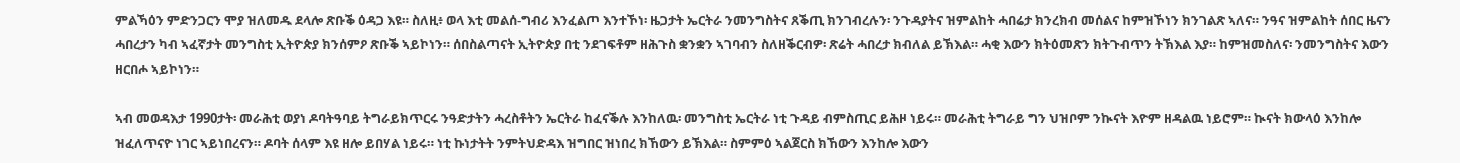ምልኻዕን ምድንጋርን ሞያ ዝለመዱ ደላሎ ጽቡቕ ዕዳጋ እዩ። ስለዚ፥ ወላ እቲ መልሰ-ግብሪ እንፈልጦ እንተኾነ፡ ዜጋታት ኤርትራ ንመንግስትና ጸቕጢ ክንገብረሉን፡ ንጉዳያትና ዝምልከት ሓበሬታ ክንረክብ መሰልና ከምዝኾነን ክንገልጽ ኣለና። ንዓና ዝምልከት ሰበር ዜናን ሓበረታን ካብ ኣፈኛታት መንግስቲ ኢትዮጵያ ክንሰምዖ ጽቡቕ ኣይኮነን። ሰበስልጣናት ኢትዮጵያ በቲ ንደገፍቶም ዘሕጉስ ቋንቋን ኣገባብን ስለዘቕርብዎ፡ ጽሬት ሓበረታ ክብለል ይኽእል። ሓቂ እውን ክትዕመጽን ክትጉብጥን ትኽእል እያ። ከምዝመስለና፡ ንመንግስትና እውን ዘርበሖ ኣይኮነን።

ኣብ መወዳእታ 1990ታት፡ መራሕቲ ወያነ ዶባትዓባይ ትግራይክጥርሩ ንዓድታትን ሓረስቶትን ኤርትራ ከፈናቕሉ እንከለዉ፡ መንግስቲ ኤርትራ ነቲ ጉዳይ ብምስጢር ይሕዞ ነይሩ። መራሕቲ ትግራይ ግን ህዝቦም ንኲናት እዮም ዘዳልዉ ነይሮም። ኲናት ክውላዕ እንከሎ ዝፈለጥናዮ ነገር ኣይነበረናን። ዶባት ሰላም እዩ ዘሎ ይበሃል ነይሩ። ነቲ ኩነታትት ንምትህድዳእ ዝግበር ዝነበረ ክኸውን ይኽእል። ስምምዕ ኣልጀርስ ክኸውን እንከሎ እውን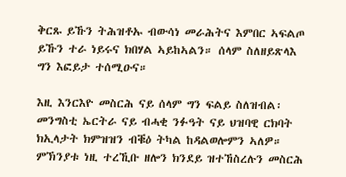ቅርጹ ይኹን ትሕዝቶኡ ብውሳነ መራሕትና እምበር ኣፍልጦ ይኹን ተራ ነይሩና ክበሃል ኣይከኣልን። ሰላም ስለዘይጽላእ ግን እፎይታ ተሰሚዑና።

እዚ እንርእዮ መስርሕ ናይ ሰላም ግን ፍልይ ስለዝብል፡ መንግስቲ ኤርትራ ናይ ብሓቂ ንፉዓት ናይ ህዝባዊ ርክባት ክኢላታት ክምዝዝን ብቑዕ ትካል ከዳልወሎምን ኣለዎ። ምኽንያቱ ነዚ ተረኺቡ ዘሎን ክንደይ ዝተኸስረሉን መስርሕ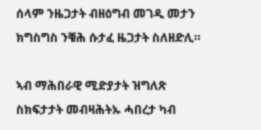ሰላም ንዜጋታት ብዘዕግብ መገዲ መታን ክግስግስ ንቑሕ ሱታፈ ዜጋታት ስለዘድሊ።

ኣብ ማሕበራዊ ሚድያታት ዝግለጽ ስክፍታታት መብዛሕትኡ ሓበረታ ካብ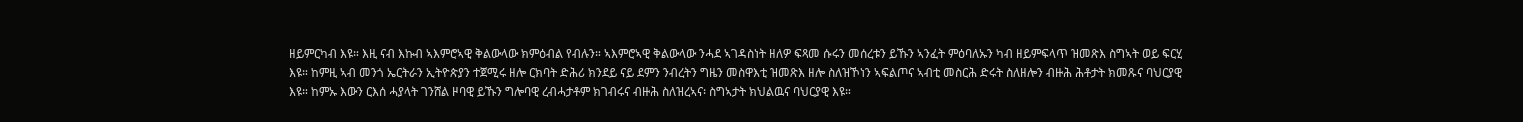ዘይምርካብ እዩ። እዚ ናብ እኩብ ኣእምሮኣዊ ቅልውላው ክምዕብል የብሉን። ኣእምሮኣዊ ቅልውላው ንሓደ ኣገዳስነት ዘለዎ ፍጻመ ሱሩን መሰረቱን ይኹን ኣንፈት ምዕባለኡን ካብ ዘይምፍላጥ ዝመጽእ ስግኣት ወይ ፍርሂ እዩ። ከምዚ ኣብ መንጎ ኤርትራን ኢትዮጵያን ተጀሚሩ ዘሎ ርክባት ድሕሪ ክንደይ ናይ ደምን ንብረትን ግዜን መስዋእቲ ዝመጽእ ዘሎ ስለዝኾነን ኣፍልጦና ኣብቲ መስርሕ ድሩት ስለዘሎን ብዙሕ ሕቶታት ክመጹና ባህርያዊ እዩ። ከምኡ እውን ርእሰ ሓያላት ገንሸል ዞባዊ ይኹን ግሎባዊ ረብሓታቶም ክገብሩና ብዙሕ ስለዝረኣና፡ ስግኣታት ክህልዉና ባህርያዊ እዩ።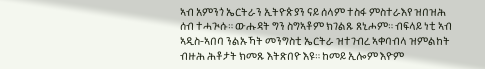ኣብ አምንጎ ኤርትራን ኢትዮጵያን ናይ ሰላም ተስፋ ምስተራእየ ዝበዝሕ ሰብ ተሓጒሱ። ውሑዳት ግን ስግኣቶም ክገልጹ ጸኒሖም። ብፍላይ ነቲ ኣብ ኣዲስ-ኣበባ ንልኡኻት መንግስቲ ኤርትራ ዝተገብረ ኣቀባብላ ዝምልከት ብዙሕ ሕቶታት ክመጹ እትጽበዮ እዩ። ከመይ ኢሎም እዮም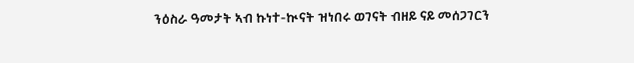ንዕስራ ዓመታት ኣብ ኩነተ-ኲናት ዝነበሩ ወገናት ብዘይ ናይ መሰጋገርን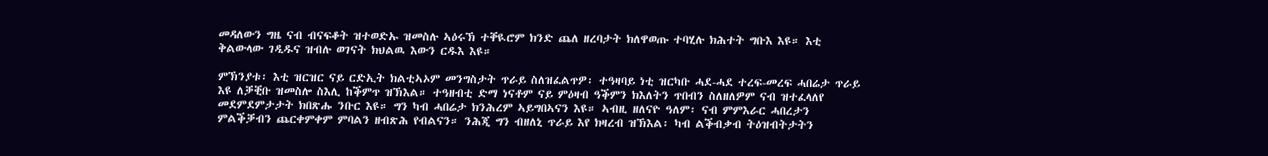መዳለውን ግዜ ናብ ብናፍቆት ዝተወድኡ ዝመስሉ ኣዕሩኽ ተቐዪሮም ክንድ ጨለ ዘረባታት ክለዋወጡ ተባሂሉ ክሕተት ግቡእ እዩ። እቲ ቅልውላው ገዲዱና ዝብሉ ወገናት ክህልዉ እውን ርዱእ እዩ።

ምኽንያቱ፡ እቲ ዝርዝር ናይ ርድኢት ክልቲኣኦም መንግስታት ጥራይ ስለዝፈልጥዎ፡ ተዓዛባይ ነቲ ዝርካቡ ሓደ-ሓደ ተረፍ-መረፍ ሓበሬታ ጥራይ እዩ ለቓቒቡ ዝመስሎ ስእሊ ከቕምጥ ዝኽእል። ተዓዘብቲ ድማ ነናቶም ናይ ምዕዛብ ዓቕምን ክእለትን ጥበብን ስለዘለዎም ናብ ዝተፈላለየ መደምደምታታት ክበጽሑ ንቡር እዩ። ግን ካብ ሓበሬታ ክንሕረም ኣይግበኣናን እዩ። ኣብዚ ዘለናዮ ዓለም፡ ናብ ምምእራር ሓበረታን ምልቕቓብን ጨርቀምቀም ምባልን ዘብጽሕ የብልናን። ንሕጂ ግን ብዘለኒ ጥራይ እየ ክዛረብ ዝኽእል፡ ካብ ልቕብቃብ ትዕዝብትታትን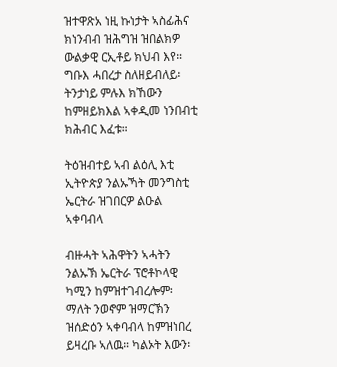ዝተዋጽአ ነዚ ኩነታት ኣስፊሕና ክነንብብ ዝሕግዝ ዝበልክዎ ውልቃዊ ርኢቶይ ክህብ እየ። ግቡእ ሓበረታ ስለዘይብለይ፡ ትንታነይ ምሉእ ክኸውን ከምዘይክእል ኣቀዲመ ነንበብቲ ክሕብር እፈቱ።

ትዕዝብተይ ኣብ ልዕሊ እቲ ኢትዮጵያ ንልኡኻት መንግስቲ ኤርትራ ዝገበርዎ ልዑል ኣቀባብላ

ብዙሓት ኣሕዋትን ኣሓትን ንልኡኽ ኤርትራ ፕሮቶኮላዊ ካሚን ከምዝተገብረሎም፡ ማለት ንወኖም ዝማርኽን ዝሰድዕን ኣቀባብላ ከምዝነበረ ይዛረቡ ኣለዉ። ካልኦት እውን፡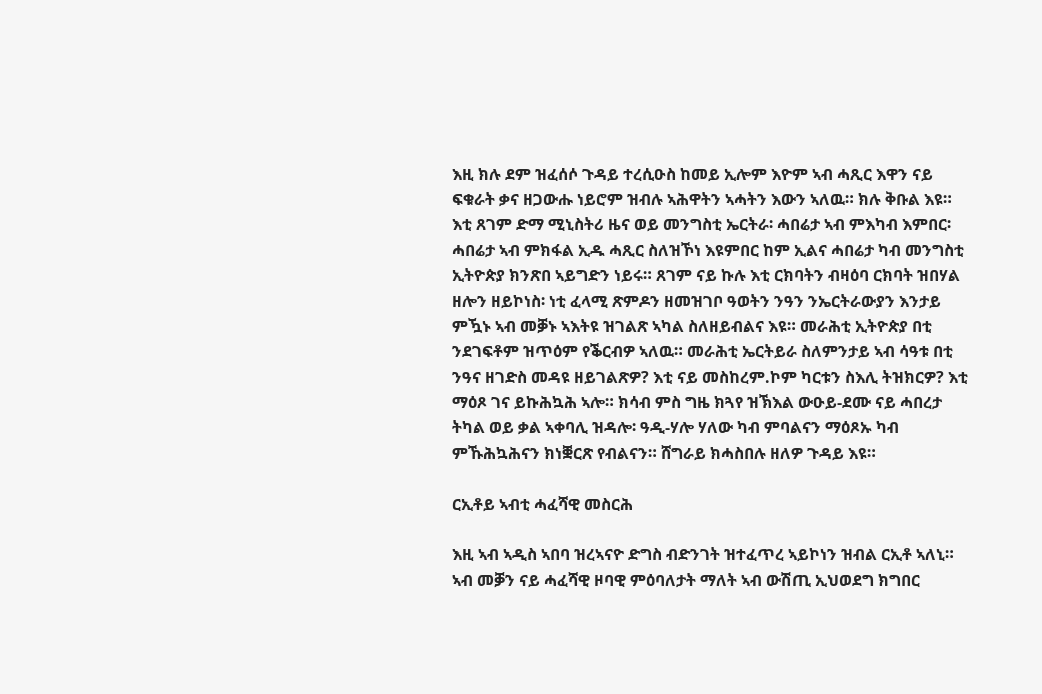እዚ ክሉ ደም ዝፈሰሶ ጉዳይ ተረሲዑስ ከመይ ኢሎም እዮም ኣብ ሓጺር እዋን ናይ ፍቁራት ቃና ዘጋውሑ ነይሮም ዝብሉ ኣሕዋትን ኣሓትን እውን ኣለዉ። ክሉ ቅቡል እዩ። እቲ ጸገም ድማ ሚኒስትሪ ዜና ወይ መንግስቲ ኤርትራ፡ ሓበሬታ ኣብ ምእካብ እምበር፡ ሓበሬታ ኣብ ምክፋል ኢዱ ሓጺር ስለዝኾነ እዩምበር ከም ኢልና ሓበሬታ ካብ መንግስቲ ኢትዮጵያ ክንጽበ ኣይግድን ነይሩ። ጸገም ናይ ኩሉ እቲ ርክባትን ብዛዕባ ርክባት ዝበሃል ዘሎን ዘይኮነስ፡ ነቲ ፈላሚ ጽምዶን ዘመዝገቦ ዓወትን ንዓን ንኤርትራውያን እንታይ ምዃኑ ኣብ መቓኑ ኣእትዩ ዝገልጽ ኣካል ስለዘይብልና እዩ። መራሕቲ ኢትዮጵያ በቲ ንደገፍቶም ዝጥዕም የቕርብዎ ኣለዉ። መራሕቲ ኤርትይራ ስለምንታይ ኣብ ሳዓቱ በቲ ንዓና ዘገድስ መዳዩ ዘይገልጽዎ? እቲ ናይ መስከረም.ኮም ካርቱን ስእሊ ትዝክርዎ? እቲ ማዕጾ ገና ይኩሕኳሕ ኣሎ። ክሳብ ምስ ግዜ ክጓየ ዝኽእል ውዑይ-ደሙ ናይ ሓበረታ ትካል ወይ ቃል ኣቀባሊ ዝዳሎ፡ ዓዲ-ሃሎ ሃለው ካብ ምባልናን ማዕጾኡ ካብ ምኹሕኳሕናን ክነቛርጽ የብልናን። ሸግራይ ክሓስበሉ ዘለዎ ጉዳይ እዩ።

ርኢቶይ ኣብቲ ሓፈሻዊ መስርሕ

እዚ ኣብ ኣዲስ ኣበባ ዝረኣናዮ ድግስ ብድንገት ዝተፈጥረ ኣይኮነን ዝብል ርኢቶ ኣለኒ። ኣብ መቓን ናይ ሓፈሻዊ ዞባዊ ምዕባለታት ማለት ኣብ ውሽጢ ኢህወደግ ክግበር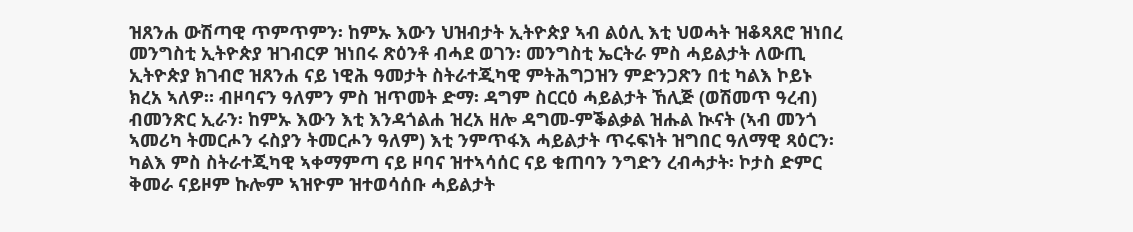ዝጸንሐ ውሽጣዊ ጥምጥምን፡ ከምኡ እውን ህዝብታት ኢትዮጵያ ኣብ ልዕሊ እቲ ህወሓት ዝቆጻጸሮ ዝነበረ መንግስቲ ኢትዮጵያ ዝገብርዎ ዝነበሩ ጽዕንቶ ብሓደ ወገን፡ መንግስቲ ኤርትራ ምስ ሓይልታት ለውጢ ኢትዮጵያ ክገብሮ ዝጸንሐ ናይ ነዊሕ ዓመታት ስትራተጂካዊ ምትሕግጋዝን ምድንጋጽን በቲ ካልእ ኮይኑ ክረአ ኣለዎ። ብዞባናን ዓለምን ምስ ዝጥመት ድማ፡ ዳግም ስርርዕ ሓይልታት ኸሊጅ (ወሽመጥ ዓረብ) ብመንጽር ኢራን፡ ከምኡ እውን እቲ እንዳጎልሐ ዝረአ ዘሎ ዳግመ-ምቕልቃል ዝሑል ኲናት (ኣብ መንጎ ኣመሪካ ትመርሖን ሩስያን ትመርሖን ዓለም) እቲ ንምጥፋእ ሓይልታት ጥሩፍነት ዝግበር ዓለማዊ ጻዕርን፡ ካልእ ምስ ስትራተጂካዊ ኣቀማምጣ ናይ ዞባና ዝተኣሳሰር ናይ ቁጠባን ንግድን ረብሓታት፡ ኮታስ ድምር ቅመራ ናይዞም ኩሎም ኣዝዮም ዝተወሳሰቡ ሓይልታት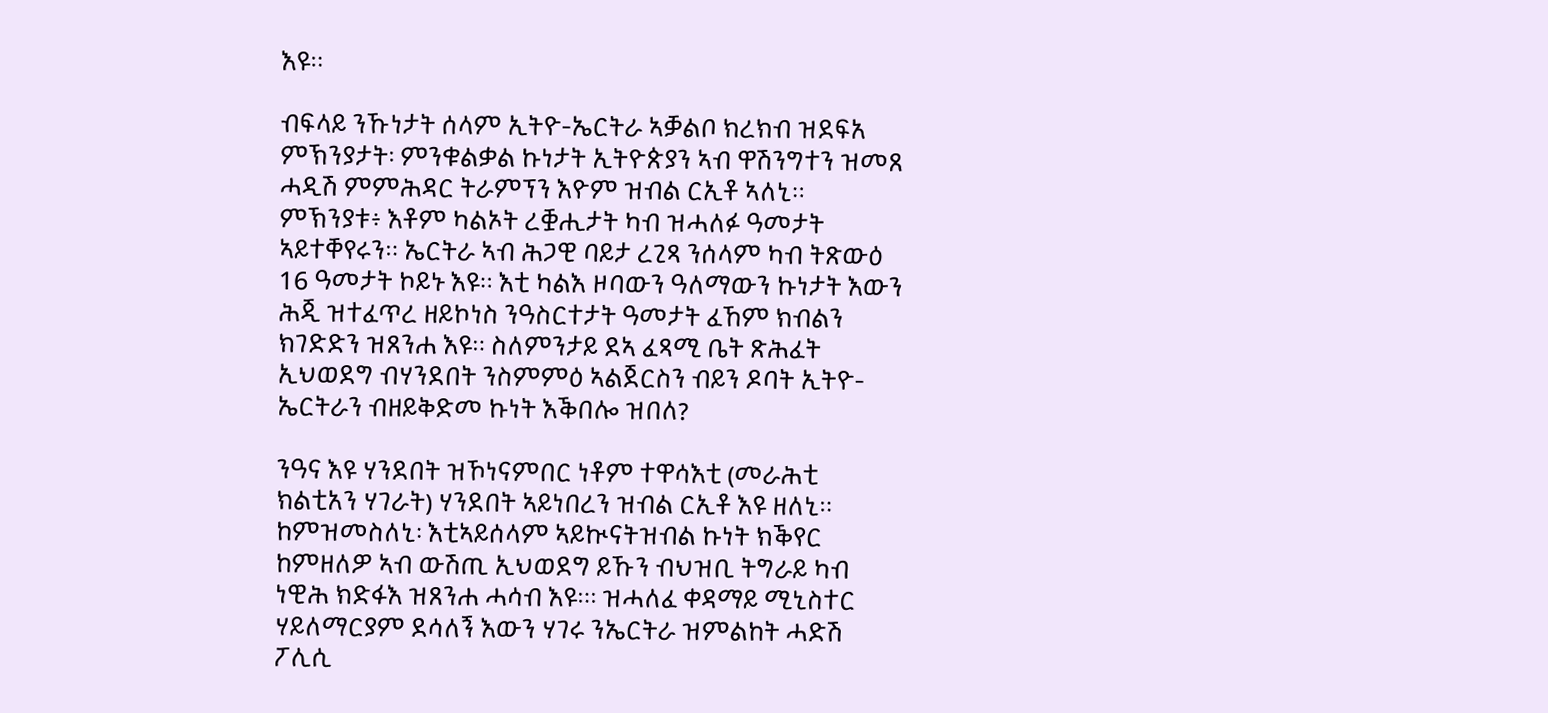እዩ።

ብፍላይ ንኹነታት ሰላም ኢትዮ-ኤርትራ ኣቓልቦ ክረክብ ዝደፍአ ምኽንያታት፡ ምንቁልቃል ኩነታት ኢትዮጵያን ኣብ ዋሽንግተን ዝመጸ ሓዲሽ ምምሕዳር ትራምፕን እዮም ዝብል ርኢቶ ኣለኒ። ምኽንያቱ፥ እቶም ካልኦት ረቛሒታት ካብ ዝሓለፉ ዓመታት ኣይተቐየሩን። ኤርትራ ኣብ ሕጋዊ ባይታ ረጊጻ ንሰላም ካብ ትጽውዕ 16 ዓመታት ኮይኑ እዩ። እቲ ካልእ ዞባውን ዓለማውን ኩነታት እውን ሕጂ ዝተፈጥረ ዘይኮነስ ንዓስርተታት ዓመታት ፈኸም ክብልን ክገድድን ዝጸንሐ እዩ። ስለምንታይ ደኣ ፈጻሚ ቤት ጽሕፈት ኢህወደግ ብሃንደበት ንስምምዕ ኣልጀርስን ብይን ዶባት ኢትዮ-ኤርትራን ብዘይቅድመ ኩነት እቕበሎ ዝበለ?

ንዓና እዩ ሃንደበት ዝኾነናምበር ነቶም ተዋሳእቲ (መራሕቲ ክልቲአን ሃገራት) ሃንደበት ኣይነበረን ዝብል ርኢቶ እዩ ዘለኒ። ከምዝመስለኒ፡ እቲኣይሰላም ኣይኲናትዝብል ኩነት ክቕየር ከምዘለዎ ኣብ ውሽጢ ኢህወደግ ይኹን ብህዝቢ ትግራይ ካብ ነዊሕ ክድፋእ ዝጸንሐ ሓሳብ እዩ።፡ ዝሓለፈ ቀዳማይ ሚኒስተር ሃይለማርያም ደሳለኝ እውን ሃገሩ ንኤርትራ ዝምልከት ሓድሽ ፖሊሲ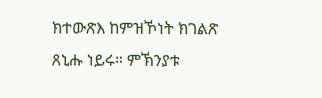ክተውጽእ ከምዝኾነት ክገልጽ ጸኒሑ ነይሩ። ምኽንያቱ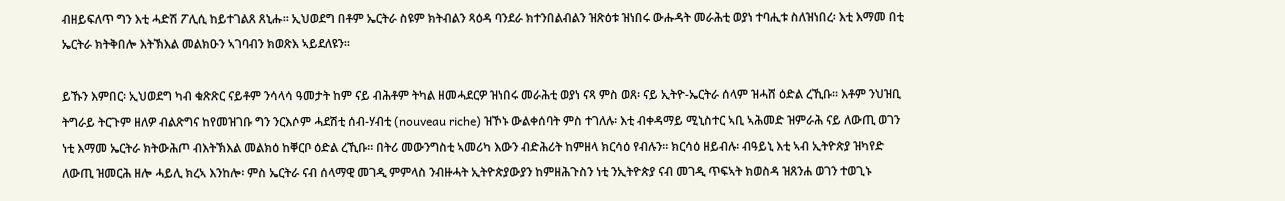ብዘይፍለጥ ግን እቲ ሓድሽ ፖሊሲ ከይተገልጸ ጸኒሑ። ኢህወደግ በቶም ኤርትራ ስዩም ክትብልን ጻዕዳ ባንደራ ክተንበልብልን ዝጽዕቱ ዝነበሩ ውሑዳት መራሕቲ ወያነ ተባሒቱ ስለዝነበረ፡ እቲ እማመ በቲ ኤርትራ ክትቅበሎ እትኽእል መልክዑን ኣገባብን ክወጽእ ኣይደለዩን።

ይኹን እምበር፡ ኢህወደግ ካብ ቁጽጽር ናይቶም ንሳላሳ ዓመታት ከም ናይ ብሕቶም ትካል ዘመሓደርዎ ዝነበሩ መራሕቲ ወያነ ናጻ ምስ ወጸ፡ ናይ ኢትዮ-ኤርትራ ሰላም ዝሓሸ ዕድል ረኺቡ። እቶም ንህዝቢ ትግራይ ትርጉም ዘለዎ ብልጽግና ከየመዝገቡ ግን ንርእሶም ሓደሽቲ ሰብ-ሃብቲ (nouveau riche) ዝኾኑ ውልቀሰባት ምስ ተገለሉ፡ እቲ ብቀዳማይ ሚኒስተር ኣቢ ኣሕመድ ዝምራሕ ናይ ለውጢ ወገን ነቲ እማመ ኤርትራ ክትውሕጦ ብእትኽእል መልክዕ ከቐርቦ ዕድል ረኺቡ። በትሪ መውንግስቲ ኣመሪካ እውን ብድሕሪት ከምዘላ ክርሳዕ የብሉን። ክርሳዕ ዘይብሉ፡ ብዓይኒ እቲ ኣብ ኢትዮጵያ ዝካየድ ለውጢ ዝመርሕ ዘሎ ሓይሊ ክረኣ እንከሎ፡ ምስ ኤርትራ ናብ ሰላማዊ መገዲ ምምላስ ንብዙሓት ኢትዮጵያውያን ከምዘሕጉስን ነቲ ንኢትዮጵያ ናብ መገዲ ጥፍኣት ክወስዳ ዝጸንሐ ወገን ተወጊኑ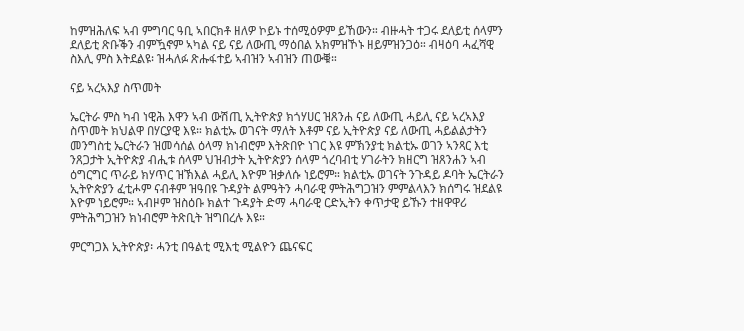ከምዝሕለፍ ኣብ ምግባር ዓቢ ኣበርክቶ ዘለዎ ኮይኑ ተሰሚዕዎም ይኸውን። ብዙሓት ተጋሩ ደለይቲ ሰላምን ደለይቲ ጽቡቕን ብምዃኖም ኣካል ናይ ናይ ለውጢ ማዕበል አክምዝኾኑ ዘይምዝንጋዕ። ብዛዕባ ሓፈሻዊ ስእሊ ምስ እትደልዩ፡ ዝሓለፉ ጽሑፋተይ ኣብዝን ኣብዝን ጠውቑ።

ናይ ኣረኣእያ ስጥመት

ኤርትራ ምስ ካብ ነዊሕ እዋን ኣብ ውሽጢ ኢትዮጵያ ክጎሃሀር ዝጸንሐ ናይ ለውጢ ሓይሊ ናይ ኣረኣእያ ስጥመት ክህልዋ በሃርያዊ እዩ። ክልቲኡ ወገናት ማለት እቶም ናይ ኢትዮጵያ ናይ ለውጢ ሓይልልታትን መንግስቲ ኤርትራን ዝመሳሰል ዕላማ ክነብሮም እትጽበዮ ነገር እዩ ምኽንያቲ ክልቲኡ ወገን ኣንጻር እቲ ንጸጋታት ኢትዮጵያ ብሒቱ ሰላም ህዝብታት ኢትዮጵያን ሰላም ጎረባብቲ ሃገራትን ክዘርግ ዝጸንሐን ኣብ ዕግርግር ጥራይ ክሃጥር ዝኽእል ሓይሊ እዮም ዝቃለሱ ነይሮም። ክልቲኡ ወገናት ንጉዳይ ዶባት ኤርትራን ኢትዮጵያን ፈቲሖም ናብቶም ዝዓበዩ ጉዳያት ልምዓትን ሓባራዊ ምትሕግጋዝን ምምልላእን ክሰግሩ ዝደልዩ እዮም ነይሮም። ኣብዞም ዝስዕቡ ክልተ ጉዳያት ድማ ሓባራዊ ርድኢትን ቀጥታዊ ይኹን ተዘዋዋሪ ምትሕግጋዝን ክነብሮም ትጽቢት ዝግበረሉ እዩ።

ምርግጋእ ኢትዮጵያ፡ ሓንቲ በዓልቲ ሚእቲ ሚልዮን ጨናፍር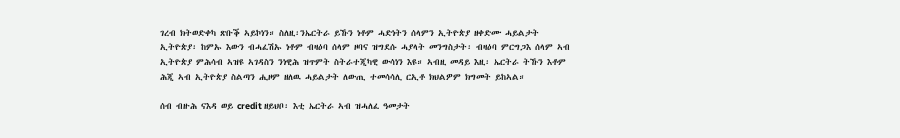ገረብ ክትወድቀካ ጽቡቕ ኣይኮነን። ስለዚ፡ንኤርትራ ይኹን ነቶም ሓድነትን ሰላምን ኢትዮጵያ ዘቀድሙ ሓይልታት ኢትዮጵያ፡ ከምኡ እውን ብሓፈሽኡ ነቶም ብዛዕባ ሰላም ዞባና ዝግደሱ ሓያላት መንግስታት፡ ብዛዕባ ምርግጋእ ሰላም ኣብ ኢትዮጵያ ምሕሳብ ኣዝዩ ኣገዳስን ንነዊሕ ዝጥምት ስትራተጂካዊ ውሳነን እዩ። ኣብዚ መዳይ እዚ፡ ኤርትራ ትኹን እቶም ሕጂ ኣብ ኢትዮጵያ ስልጣን ሒዞም ዘለዉ ሓይልታት ለውጢ ተመሳሳሊ ርኢቶ ክህልዎም ክግመት ይከኣል።

ሰብ ብዙሕ ናእዳ ወይ credit ዘይህቦ፡ እቲ ኤርትራ ኣብ ዝሓለፈ ዓመታት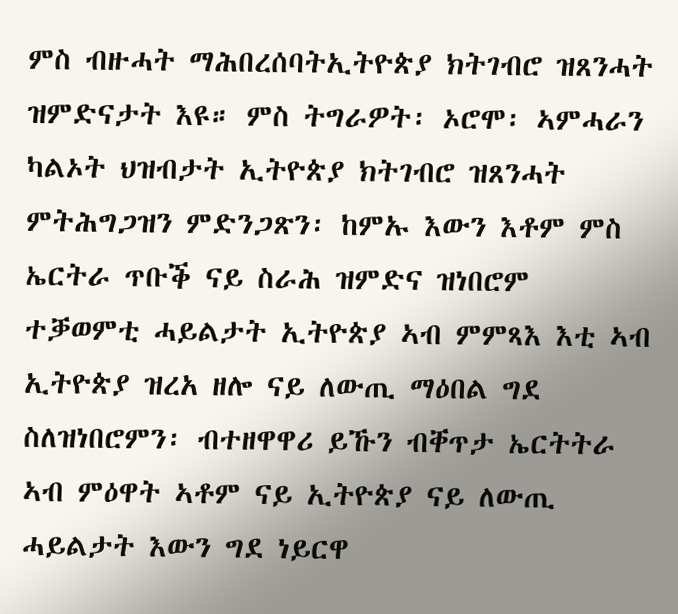ምስ ብዙሓት ማሕበረሰባትኢትዮጵያ ክትገብሮ ዝጸንሓት ዝምድናታት እዩ። ምስ ትግራዎት፡ ኦሮሞ፡ ኣምሓራን ካልኦት ህዝብታት ኢትዮጵያ ክትገብሮ ዝጸንሓት ምትሕግጋዝን ምድንጋጽን፡ ከምኡ እውን እቶም ምስ ኤርትራ ጥቡቕ ናይ ስራሕ ዝምድና ዝነበሮም ተቓወምቲ ሓይልታት ኢትዮጵያ ኣብ ምምጻእ እቲ ኣብ ኢትዮጵያ ዝረአ ዘሎ ናይ ለውጢ ማዕበል ግደ ስለዝነበሮምን፡ ብተዘዋዋሪ ይኹን ብቐጥታ ኤርትትራ ኣብ ምዕዋት ኣቶም ናይ ኢትዮጵያ ናይ ለውጢ ሓይልታት እውን ግደ ነይርዋ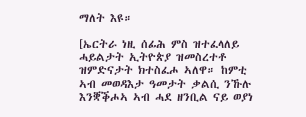ማለት እዩ።

[ኤርትራ ነዚ ሰፊሕ ምስ ዝተፈላለይ ሓይልታት ኢትዮጵያ ዝመስረተቶ ዝምድናታት ክተስፈሖ ኣለዋ። ከምቲ ኣብ መወዳእታ ዓመታት ቃልሲ ንኹሉ እንቛቕሖኣ ኣብ ሓደ ዘንቢል ናይ ወያነ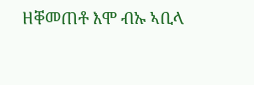ዘቐመጠቶ እሞ ብኡ ኣቢላ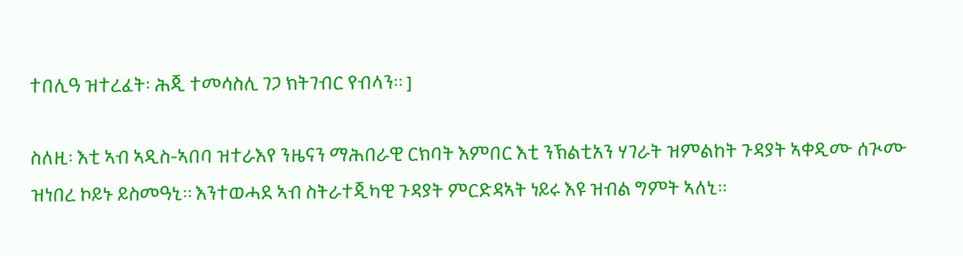ተበሊዓ ዝተረፈት፡ ሕጂ ተመሳስሊ ገጋ ክትገብር የብላን። ]

ስለዚ፡ እቲ ኣብ ኣዲስ-ኣበባ ዝተራእየ ንዜናን ማሕበራዊ ርክባት እምበር እቲ ንኽልቲአን ሃገራት ዝምልከት ጉዳያት ኣቀዲሙ ሰጒሙ ዝነበረ ኮይኑ ይስመዓኒ። እንተወሓደ ኣብ ስትራተጂካዊ ጉዳያት ምርድዳኣት ነይሩ እዩ ዝብል ግምት ኣለኒ።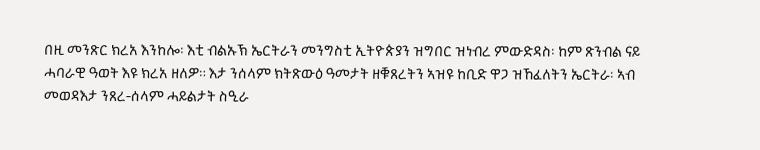በዚ መንጽር ክረአ እንከሎ፡ እቲ ብልኡኽ ኤርትራን መንግስቲ ኢትዮጵያን ዝግበር ዝነብረ ምውድዳስ፡ ከም ጽንብል ናይ ሓባራዊ ዓወት እዩ ክረአ ዘለዎ። እታ ንሰላም ክትጽውዕ ዓመታት ዘቑጸረትን ኣዝዩ ከቢድ ዋጋ ዝኸፈለትን ኤርትራ፡ ኣብ መወዳእታ ንጸረ-ሰላም ሓይልታት ስዒራ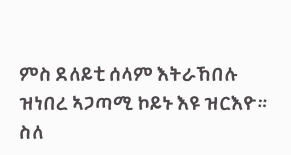ምስ ደለይቲ ሰላም እትራኸበሉ ዝነበረ ኣጋጣሚ ኮይኑ እዩ ዝርእዮ። ስለ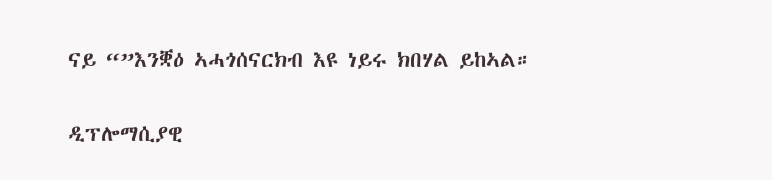ናይ “”እንቛዕ ኣሓጎሰናርክብ እዩ ነይሩ ክበሃል ይከኣል።

ዲፕሎማሲያዊ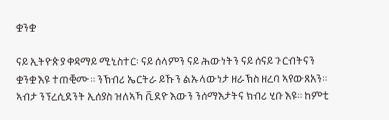ቋንቋ

ናይ ኢትዮጵያ ቀዳማይ ሚኒስተር፡ ናይ ሰላምን ናይ ሕውነትን ናይ ሰናይ ጉርብትናን ቋንቋ እዩ ተጠቒሙ። ንኽብሪ ኤርትራ ይኹን ልኡላውነታ ዘራኽስ ዘረባ ኣየውጸአን። ኣብታ ንፕረሲደንት ኢሰያስ ዝለኣኻ ቪደዮ እውን ንሰማእታትና ክብሪ ሂቡ እዩ። ከምቲ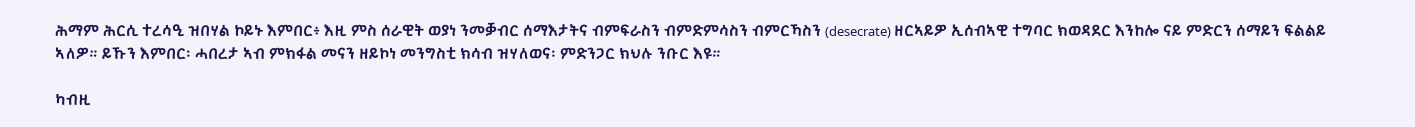ሕማም ሕርሲ ተረሳዒ ዝበሃል ኮይኑ እምበር፥ እዚ ምስ ሰራዊት ወያነ ንመቓብር ሰማእታትና ብምፍራስን ብምድምሳስን ብምርኻስን (desecrate) ዘርኣይዎ ኢሰብኣዊ ተግባር ክወዳደር እንከሎ ናይ ምድርን ሰማይን ፍልልይ ኣለዎ። ይኹን እምበር፡ ሓበረታ ኣብ ምክፋል መናን ዘይኮነ መንግስቲ ክሳብ ዝሃለወና፡ ምድንጋር ክህሉ ንቡር እዩ።

ካብዚ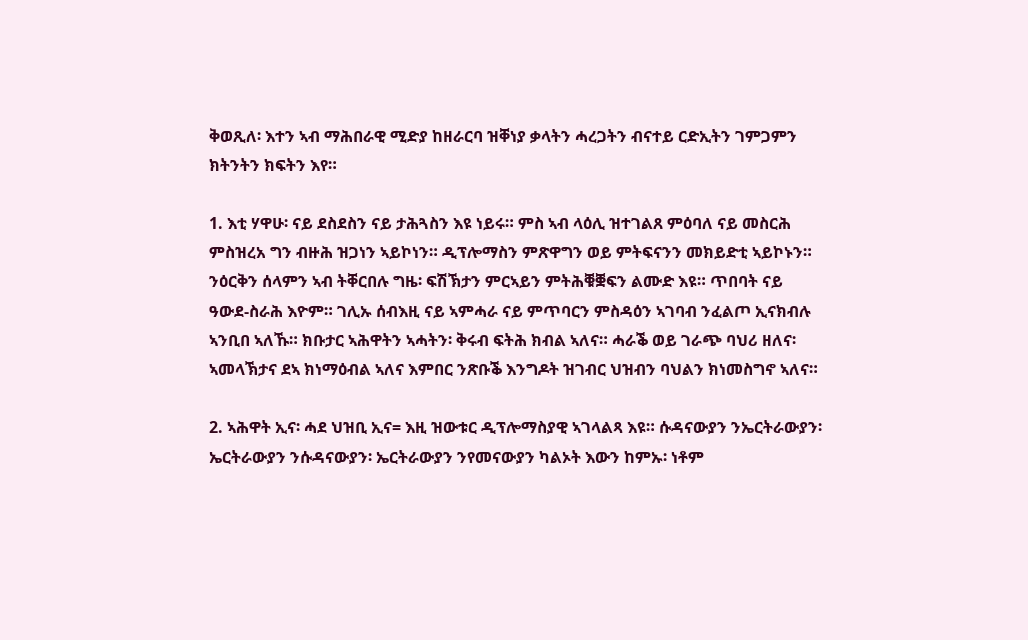ቅወጺለ፡ እተን ኣብ ማሕበራዊ ሚድያ ከዘራርባ ዝቐነያ ቃላትን ሓረጋትን ብናተይ ርድኢትን ገምጋምን ክትንትን ክፍትን እየ።

1. እቲ ሃዋሁ፡ ናይ ደስደስን ናይ ታሕጓስን እዩ ነይሩ። ምስ ኣብ ላዕሊ ዝተገልጸ ምዕባለ ናይ መስርሕ ምስዝረአ ግን ብዙሕ ዝጋነን ኣይኮነን። ዲፕሎማስን ምጽዋግን ወይ ምትፍናንን መክይድቲ ኣይኮኑን። ንዕርቅን ሰላምን ኣብ ትቐርበሉ ግዜ፡ ፍሽኽታን ምርኣይን ምትሕቑቛፍን ልሙድ እዩ። ጥበባት ናይ ዓውደ-ስራሕ እዮም። ገሊኡ ሰብእዚ ናይ ኣምሓራ ናይ ምጥባርን ምስዳዕን ኣገባብ ንፈልጦ ኢናክብሉ ኣንቢበ ኣለኹ። ክቡታር ኣሕዋትን ኣሓትን፡ ቅሩብ ፍትሕ ክብል ኣለና። ሓራቕ ወይ ገራጭ ባህሪ ዘለና፡ ኣመላኽታና ደኣ ክነማዕብል ኣለና እምበር ንጽቡቕ እንግዶት ዝገብር ህዝብን ባህልን ክነመስግኖ ኣለና።

2. ኣሕዋት ኢና፡ ሓደ ህዝቢ ኢና= እዚ ዝውቱር ዲፕሎማስያዊ ኣገላልጻ እዩ። ሱዳናውያን ንኤርትራውያን፡ ኤርትራውያን ንሱዳናውያን፡ ኤርትራውያን ንየመናውያን ካልኦት እውን ከምኡ፡ ነቶም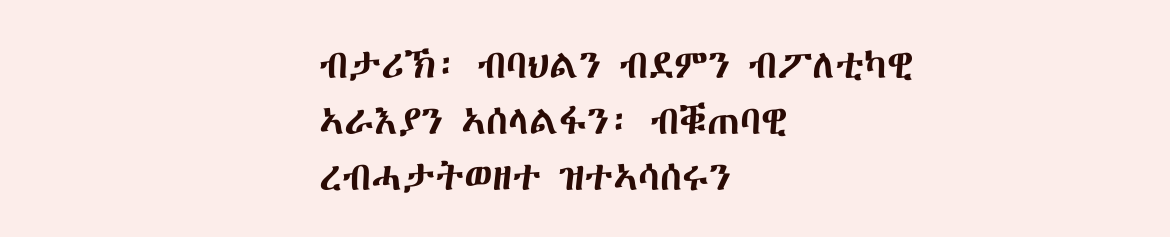ብታሪኽ፡ ብባህልን ብደምን ብፖለቲካዊ ኣራእያን ኣሰላልፋን፡ ብቑጠባዊ ረብሓታትወዘተ ዝተኣሳሰሩን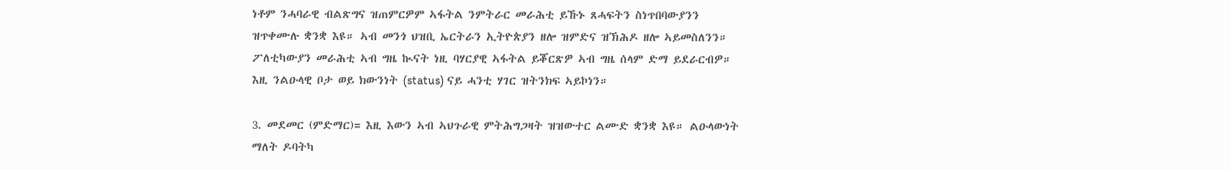ነቶም ንሓባራዊ ብልጽግና ዝጠምርዎም ኣፋትል ንምትራር መራሕቲ ይኹኑ ጸሓፍትን ስነጥበባውያንን ዝጥቀሙሉ ቋንቋ እዩ። ኣብ መንጎ ህዝቢ ኤርትራን ኢትዮጵያን ዘሎ ዝምድና ዝኽሕዶ ዘሎ ኣይመስለንን። ፖለቲካውያን መራሕቲ ኣብ ግዜ ኲናት ነዚ ባሃርያዊ ኣፋትል ይቖርጽዎ ኣብ ግዜ ሰላም ድማ ይደራርብዎ። እዚ ንልዑላዊ ቦታ ወይ ክውንነት (status) ናይ ሓንቲ ሃገር ዝትንክፍ ኣይኮነን።

3. መደመር (ምድማር)= እዚ እውን ኣብ ኣህጉራዊ ምትሕግጋዛት ዝዝውተር ልሙድ ቋንቋ እዩ። ልዑላውነት ማለት ዶባትካ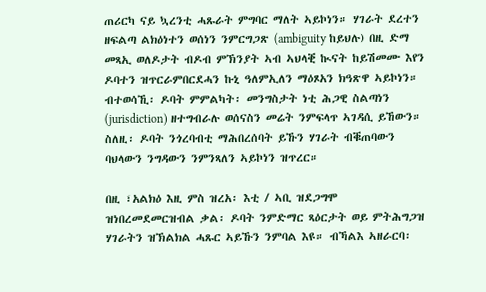ጠሪርካ ናይ ኳረንቲ ሓጹራት ምግባር ማለት ኣይኮነን። ሃገራት ደረተን ዘፍልጣ ልክዕነተን ወሰነን ንምርግጋጽ (ambiguity ከይህሉ) በዚ ድማ መጻኢ ወለዶታት ብዶብ ምኽንያት ኣብ ኣህላቒ ኲናት ከይሽመሙ እየን ዶባተን ዝጥርራምበርደሓን ኩኒ ዓለምኢለን ማዕጾአን ክዓጽዋ ኣይኮነን። ብተወሳኺ፡ ዶባት ምምልካት፡ መንግስታት ነቲ ሕጋዊ ስልጣነን (jurisdiction) ዘተግብራሉ ወሰናስን መሬት ንምፍላጥ ኣገዳሲ ይኸውን። ስለዚ፡ ዶባት ንጎረባብቲ ማሕበረሰባት ይኹን ሃገራት ብቑጠባውን ባህላውን ንግዳውን ንምንጻለን ኣይኮነን ዝጥረር።

በዚ ፣አልክዕ እዚ ምስ ዝረአ፡ እቲ / ኣቢ ዝደጋግሞ ዝነበረመደመርዝብል ቃል፡ ዶባት ንምድማር ጻዕርታት ወይ ምትሕግጋዝ ሃገራትን ዝኽልክል ሓጹር ኣይኹን ንምባል እዩ። ብኻልእ ኣዘራርባ፡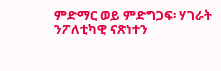ምድማር ወይ ምድግጋፍ፡ ሃገራት ንፖለቲካዊ ናጽነተን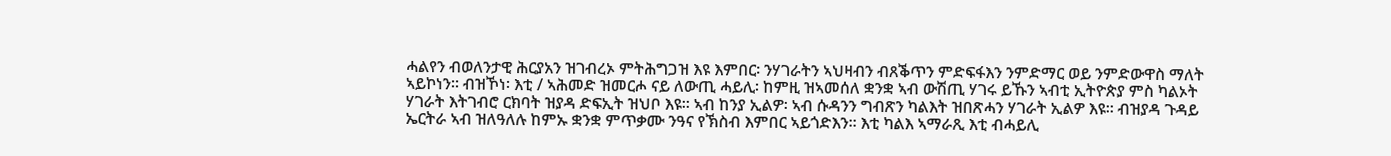ሓልየን ብወለንታዊ ሕርያአን ዝገብረኦ ምትሕግጋዝ እዩ እምበር፡ ንሃገራትን ኣህዛብን ብጸቕጥን ምድፍፋእን ንምድማር ወይ ንምድውዋስ ማለት ኣይኮነን። ብዝኾነ፡ እቲ / ኣሕመድ ዝመርሖ ናይ ለውጢ ሓይሊ፡ ከምዚ ዝኣመሰለ ቋንቋ ኣብ ውሽጢ ሃገሩ ይኹን ኣብቲ ኢትዮጵያ ምስ ካልኦት ሃገራት እትገብሮ ርክባት ዝያዳ ድፍኢት ዝህቦ እዩ። ኣብ ከንያ ኢልዎ፡ ኣብ ሱዳንን ግብጽን ካልእት ዝበጽሓን ሃገራት ኢልዎ እዩ። ብዝያዳ ጉዳይ ኤርትራ ኣብ ዝለዓለሉ ከምኡ ቋንቋ ምጥቃሙ ንዓና የኽስብ እምበር ኣይጎድእን። እቲ ካልእ ኣማራጺ እቲ ብሓይሊ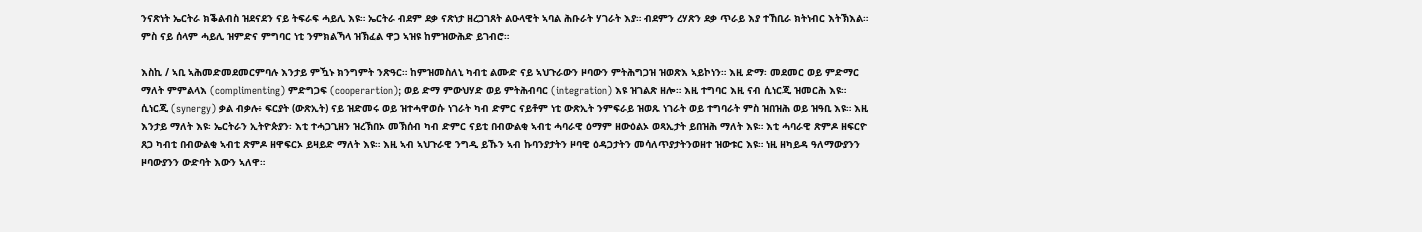ንናጽነት ኤርትራ ክቕልብስ ዝደናደን ናይ ትፍራፍ ሓይሊ እዩ። ኤርትራ ብደም ደቃ ናጽነታ ዘረጋገጸት ልዑላዊት ኣባል ሕቡራት ሃገራት እያ። ብደምን ረሃጽን ደቃ ጥራይ እያ ተኸቢራ ክትነብር እትኽእል። ምስ ናይ ሰላም ሓይሊ ዝምድና ምግባር ነቲ ንምክልኻላ ዝኽፈል ዋጋ ኣዝዩ ከምዝውሕድ ይገብሮ።

እስኪ / ኣቢ ኣሕመድመደመርምባሉ እንታይ ምዃኑ ክንግምት ንጽዓር። ከምዝመስለኒ ካብቲ ልሙድ ናይ ኣህጉራውን ዞባውን ምትሕግጋዝ ዝወጽእ ኣይኮነን። እዚ ድማ፡ መደመር ወይ ምድማር ማለት ምምልላእ (complimenting) ምድግጋፍ (cooperartion); ወይ ድማ ምውህሃድ ወይ ምትሕብባር (integration) እዩ ዝገልጽ ዘሎ። እዚ ተግባር እዚ ናብ ሲነርጂ ዝመርሕ እዩ። ሲነርጂ (synergy) ቃል ብቃሉ፥ ፍርያት (ውጽኢት) ናይ ዝድመሩ ወይ ዝተሓዋወሱ ነገራት ካብ ድምር ናይቶም ነቲ ውጽኢት ንምፍራይ ዝወጹ ነገራት ወይ ተግባራት ምስ ዝበዝሕ ወይ ዝዓቢ እዩ። እዚ እንታይ ማለት እዩ፡ ኤርትራን ኢትዮጵያን፡ እቲ ተሓጋጊዘን ዝረኽበኦ መኽሰብ ካብ ድምር ናይቲ በብውልቂ ኣብቲ ሓባራዊ ዕማም ዘውዕልኦ ወጻኢታት ይበዝሕ ማለት እዩ። እቲ ሓባራዊ ጽምዶ ዘፍርዮ ጸጋ ካብቲ በብውልቂ ኣብቲ ጽምዶ ዘዋፍርኦ ይዛይድ ማለት እዩ። እዚ ኣብ ኣህጉራዊ ንግዲ ይኹን ኣብ ኩባንያታትን ዞባዊ ዕዳጋታትን መሳለጥያታትንወዘተ ዝውቱር እዩ። ነዚ ዘካይዳ ዓለማውያንን ዞባውያንን ውድባት እውን ኣለዋ።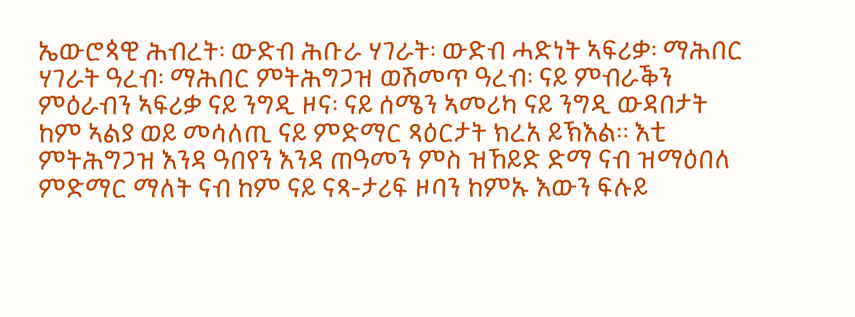ኤውሮጳዊ ሕብረት፡ ውድብ ሕቡራ ሃገራት፡ ውድብ ሓድነት ኣፍሪቃ፡ ማሕበር ሃገራት ዓረብ፡ ማሕበር ምትሕግጋዝ ወሽመጥ ዓረብ፡ ናይ ምብራቕን ምዕራብን ኣፍሪቃ ናይ ንግዲ ዞና፡ ናይ ሰሜን ኣመሪካ ናይ ንግዲ ውዳበታት ከም ኣልያ ወይ መሳለጢ ናይ ምድማር ጻዕርታት ክረአ ይኽእል። እቲ ምትሕግጋዝ እንዳ ዓበየን እንዳ ጠዓመን ምስ ዝኸይድ ድማ ናብ ዝማዕበለ ምድማር ማለት ናብ ከም ናይ ናጻ-ታሪፍ ዞባን ከምኡ እውን ፍሉይ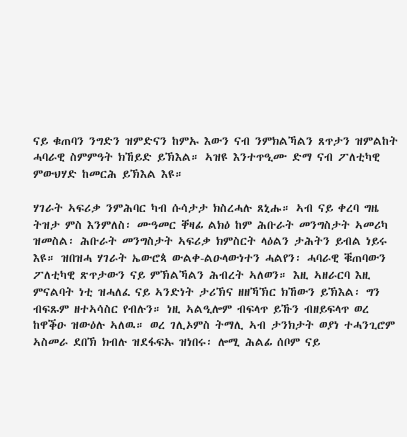ናይ ቁጠባን ንግድን ዝምድናን ከምኡ እውን ናብ ንምክልኻልን ጸጥታን ዝምልከት ሓባራዊ ስምምዓት ክኸይድ ይኽእል። ኣዝዩ እንተጥዒሙ ድማ ናብ ፖለቲካዊ ምውህሃድ ከመርሕ ይኽእል እዩ።

ሃገራት ኣፍሪቃ ንምሕባር ካብ ሱሳታታ ክስረሓሉ ጸኒሑ። ኣብ ናይ ቀረባ ግዜ ትዝታ ምስ እንምለስ፡ ሙዓመር ቐዛፊ ልክዕ ከም ሕቡራት መንግስታት ኣመሪካ ዝመስል፡ ሕቡራት መንግስታት ኣፍሪቃ ክምስርት ላዕልን ታሕትን ይብል ነይሩ እዩ። ዝበዝሓ ሃገራት ኤውሮጳ ውልቀ-ልዑላውነተን ሓልየን፡ ሓባራዊ ቑጠባውን ፖለቲካዊ ጽጥታውን ናይ ምኽልኻልን ሕብረት ኣለወን። እዚ ኣዘራርባ እዚ ምናልባት ነቲ ዝሓለፈ ናይ ኣንድነት ታሪኽና ዘዘኻኽር ክኸውን ይኽእል፡ ግን ብፍጹም ዘተኣሳስር የብሉን። ነዚ ኣልዒሎም ብፍላጥ ይኹን ብዘይፍላጥ ወረ ከዋቕዑ ዝውዕሉ ኣለዉ። ወረ ገሊኦምስ ትማሊ ኣብ ታንክታት ወያነ ተሓንጊሮም ኣስመራ ደበኽ ክብሉ ዝደፋፍኡ ዝነበሩ፡ ሎሚ ሕልፊ ሰቦም ናይ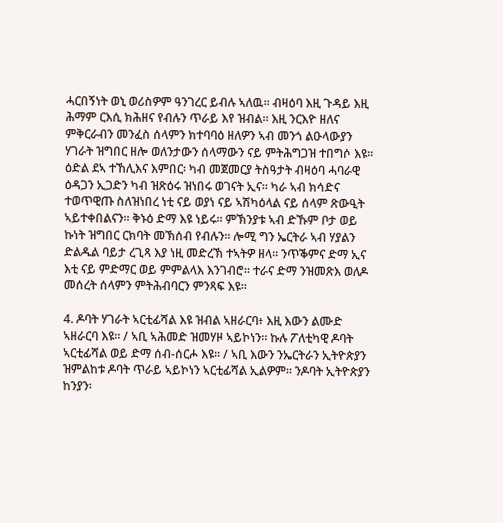ሓርበኝነት ወኒ ወሪስዎም ዓንገረር ይብሉ ኣለዉ። ብዛዕባ እዚ ጉዳይ እዚ ሕማም ርእሲ ክሕዘና የብሉን ጥራይ እየ ዝብል። እዚ ንርእዮ ዘለና ምቅርራብን መንፈስ ሰላምን ክተባባዕ ዘለዎን ኣብ መንጎ ልዑላውያን ሃገራት ዝግበር ዘሎ ወለንታውን ሰላማውን ናይ ምትሕግጋዝ ተበግሶ እዩ። ዕድል ደኣ ተኸሊእና እምበር፡ ካብ መጀመርያ ትስዓታት ብዛዕባ ሓባራዊ ዕዳጋን ኢጋድን ካብ ዝጽዕሩ ዝነበሩ ወገናት ኢና። ካራ ኣብ ክሳድና ተወጥዊጡ ስለዝነበረ ነቲ ናይ ወያነ ናይ ኣሽካዕላል ናይ ሰላም ጽውዒት ኣይተቀበልናን። ቅኑዕ ድማ እዩ ነይሩ። ምኽንያቱ ኣብ ድኹም ቦታ ወይ ኩነት ዝግበር ርክባት መኽሰብ የብሉን። ሎሚ ግን ኤርትራ ኣብ ሃያልን ድልዱል ባይታ ረጊጻ እያ ነዚ መድረኽ ተኣትዎ ዘላ። ንጥቕምና ድማ ኢና እቲ ናይ ምድማር ወይ ምምልላእ እንገብሮ። ተራና ድማ ንዝመጽእ ወለዶ መሰረት ሰላምን ምትሕብባርን ምንጻፍ እዩ።

4. ዶባት ሃገራት ኣርቲፊሻል እዩ ዝብል ኣዘራርባ፥ እዚ እውን ልሙድ ኣዘራርባ እዩ። / ኣቢ ኣሕመድ ዝመሃዞ ኣይኮነን። ኩሉ ፖለቲካዊ ዶባት ኣርቲፊሻል ወይ ድማ ሰብ-ሰርሖ እዩ። / ኣቢ እውን ንኤርትራን ኢትዮጵያን ዝምልከቱ ዶባት ጥራይ ኣይኮነን ኣርቲፊሻል ኢልዎም። ንዶባት ኢትዮጵያን ከንያን፡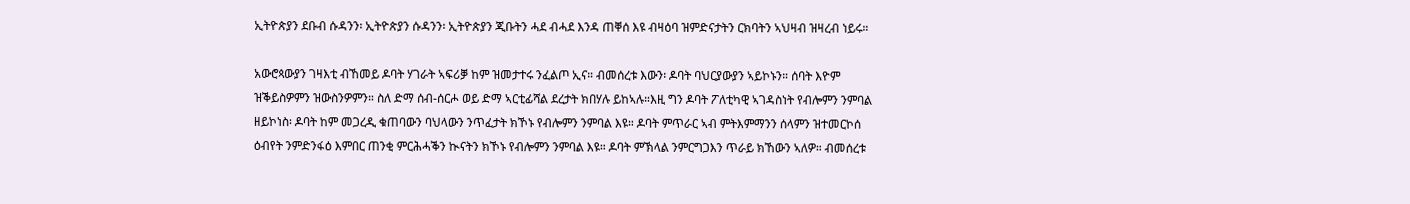ኢትዮጵያን ደቡብ ሱዳንን፡ ኢትዮጵያን ሱዳንን፡ ኢትዮጵያን ጂቡትን ሓደ ብሓደ እንዳ ጠቐሰ እዩ ብዛዕባ ዝምድናታትን ርክባትን ኣህዛብ ዝዛረብ ነይሩ።

አውሮጳውያን ገዛእቲ ብኸመይ ዶባት ሃገራት ኣፍሪቓ ከም ዝመታተሩ ንፈልጦ ኢና። ብመሰረቱ እውን፡ ዶባት ባህርያውያን ኣይኮኑን። ሰባት እዮም ዝቕይስዎምን ዝውስንዎምን። ስለ ድማ ሰብ-ሰርሖ ወይ ድማ ኣርቲፊሻል ደረታት ክበሃሉ ይከኣሉ።እዚ ግን ዶባት ፖለቲካዊ ኣገዳስነት የብሎምን ንምባል ዘይኮነስ፡ ዶባት ከም መጋረዲ ቁጠባውን ባህላውን ንጥፈታት ክኾኑ የብሎምን ንምባል እዩ። ዶባት ምጥራር ኣብ ምትእምማንን ሰላምን ዝተመርኮሰ ዕብየት ንምድንፋዕ እምበር ጠንቂ ምርሕሓቕን ኲናትን ክኾኑ የብሎምን ንምባል እዩ። ዶባት ምኽላል ንምርግጋእን ጥራይ ክኸውን ኣለዎ። ብመሰረቱ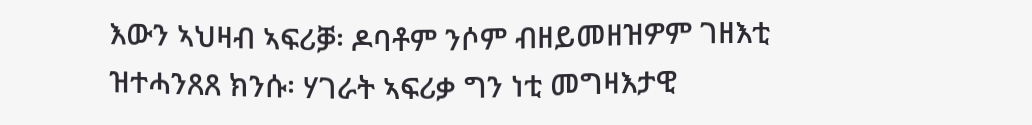እውን ኣህዛብ ኣፍሪቓ፡ ዶባቶም ንሶም ብዘይመዘዝዎም ገዘእቲ ዝተሓንጸጸ ክንሱ፡ ሃገራት ኣፍሪቃ ግን ነቲ መግዛእታዊ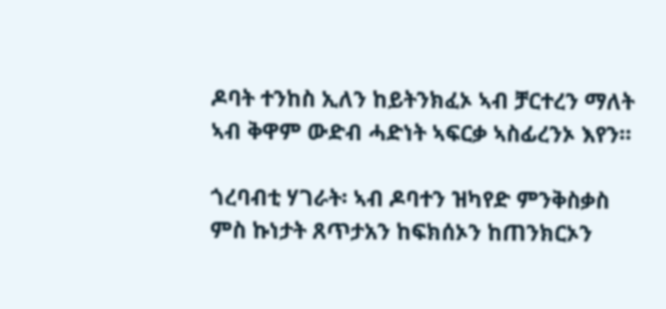ዶባት ተንከስ ኢለን ከይትንክፈኦ ኣብ ቻርተረን ማለት ኣብ ቅዋም ውድብ ሓድነት ኣፍርቃ ኣስፊረንኦ እየን።

ጎረባብቲ ሃገራት፡ ኣብ ዶባተን ዝካየድ ምንቅስቃስ ምስ ኩነታት ጸጥታአን ከፍክሰኦን ከጠንክርኦን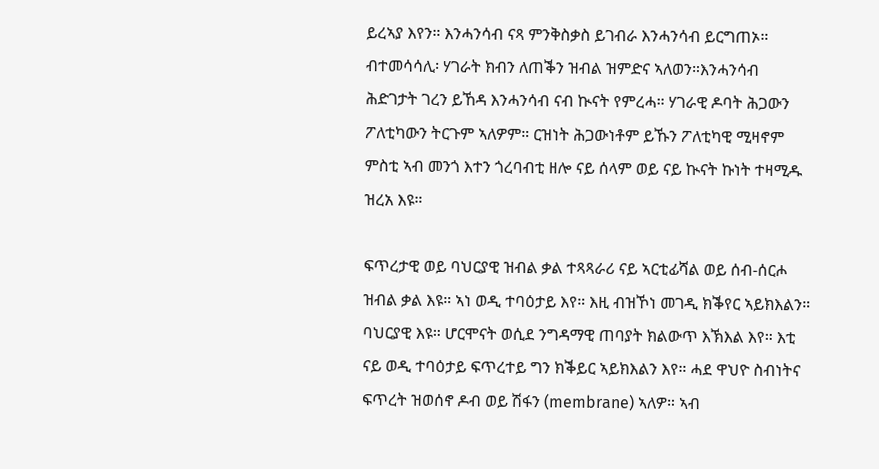ይረኣያ እየን። እንሓንሳብ ናጻ ምንቅስቃስ ይገብራ እንሓንሳብ ይርግጠኦ። ብተመሳሳሊ፡ ሃገራት ክብን ለጠቕን ዝብል ዝምድና ኣለወን።እንሓንሳብ ሕድገታት ገረን ይኸዳ እንሓንሳብ ናብ ኲናት የምረሓ። ሃገራዊ ዶባት ሕጋውን ፖለቲካውን ትርጉም ኣለዎም። ርዝነት ሕጋውነቶም ይኹን ፖለቲካዊ ሚዛኖም ምስቲ ኣብ መንጎ እተን ጎረባብቲ ዘሎ ናይ ሰላም ወይ ናይ ኲናት ኩነት ተዛሚዱ ዝረአ እዩ።

ፍጥረታዊ ወይ ባህርያዊ ዝብል ቃል ተጻጻራሪ ናይ ኣርቲፊሻል ወይ ሰብ-ሰርሖ ዝብል ቃል እዩ። ኣነ ወዲ ተባዕታይ እየ። እዚ ብዝኾነ መገዲ ክቕየር ኣይክእልን። ባህርያዊ እዩ። ሆርሞናት ወሲደ ንግዳማዊ ጠባያት ክልውጥ እኽእል እየ። እቲ ናይ ወዲ ተባዕታይ ፍጥረተይ ግን ክቕይር ኣይክእልን እየ። ሓደ ዋህዮ ስብነትና ፍጥረት ዝወሰኖ ዶብ ወይ ሽፋን (membrane) ኣለዎ። ኣብ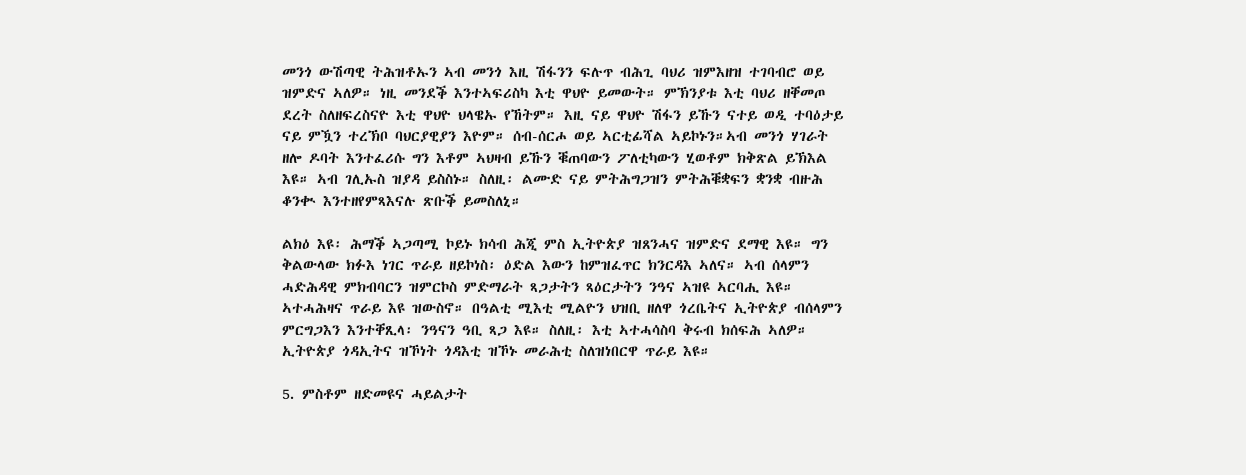መንጎ ውሽጣዊ ትሕዝቶኡን ኣብ መንጎ እዚ ሽፋንን ፍሉጥ ብሕጊ ባህሪ ዝምእዘዝ ተገባብሮ ወይ ዝምድና ኣለዎ። ነዚ መንደቕ እንተኣፍሪስካ እቲ ዋህዮ ይመውት። ምኽንያቱ እቲ ባህሪ ዘቐመጦ ደረት ስለዘፍረስናዮ እቲ ዋህዮ ህላዌኡ የኸትም። እዚ ናይ ዋህዮ ሽፋን ይኹን ናተይ ወዲ ተባዕታይ ናይ ምዃን ተረኽቦ ባህርያዊያን እዮም። ሰብ-ሰርሖ ወይ ኣርቲፊሻል ኣይኮኑን።ኣብ መንጎ ሃገራት ዘሎ ዶባት እንተፈሪሱ ግን እቶም ኣህዛብ ይኹን ቑጠባውን ፖለቲካውን ሂወቶም ክቅጽል ይኽእል እዩ። ኣብ ገሊኡስ ዝያዳ ይስስኑ። ስለዚ፡ ልሙድ ናይ ምትሕግጋዝን ምትሕቑቋፍን ቋንቋ ብዙሕ ቆንቊ እንተዘየምጻእናሉ ጽቡቕ ይመስለኒ።

ልክዕ እዩ፡ ሕማቕ ኣጋጣሚ ኮይኑ ክሳብ ሕጂ ምስ ኢትዮጵያ ዝጸንሓና ዝምድና ደማዊ እዩ። ግን ቅልውላው ክፉእ ነገር ጥራይ ዘይኮነስ፡ ዕድል እውን ከምዝፈጥር ክንርዳእ ኣለና። ኣብ ሰላምን ሓድሕዳዊ ምክብባርን ዝምርኮስ ምድማራት ጻጋታትን ጻዕርታትን ንዓና ኣዝዩ ኣርባሒ እዩ። ኣተሓሕዛና ጥራይ እዩ ዝውስኖ። በዓልቲ ሚእቲ ሚልዮን ህዝቢ ዘለዋ ጎረቤትና ኢትዮጵያ ብሰላምን ምርግጋእን እንተቐጺላ፡ ንዓናን ዓቢ ጻጋ እዩ። ስለዚ፡ እቲ ኣተሓሳስባ ቅሩብ ክሰፍሕ ኣለዎ። ኢትዮጵያ ጎዳኢትና ዝኾነት ጎዳእቲ ዝኾኑ መራሕቲ ስለዝነበርዋ ጥራይ እዩ።

5. ምስቶም ዘድመዩና ሓይልታት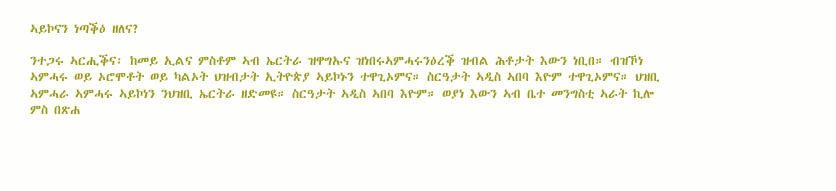ኣይኮናን ነጣቕዕ ዘለና?

ንተጋሩ ኣርሒቕና፡ ከመይ ኢልና ምስቶም ኣብ ኤርትራ ዝዋግኡና ዝነበሩኣምሓሩንዕረቕ ዝብል ሕቶታት እውን ነቢበ። ብዝኾነ ኣምሓሩ ወይ ኦሮሞቶት ወይ ካልኦት ህዝብታት ኢትዮጵያ ኣይኮኑን ተዋጊኦምና። ስርዓታት ኣዲስ ኣበባ እዮም ተዋጊኦምና። ህዝቢ ኣምሓራ ኣምሓሩ ኣይኮነን ንህዝቢ ኤርትራ ዘድመዩ። ስርዓታት ኣዲስ ኣበባ እዮም። ወያነ እውን ኣብ ቤተ መንግስቲ ኣራት ኪሎ ምስ በጽሐ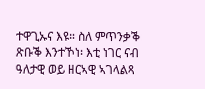ተዋጊኡና እዩ። ስለ ምጥንቃቕ ጽቡቕ እንተኾነ፡ እቲ ነገር ናብ ዓለታዊ ወይ ዘርኣዊ ኣገላልጻ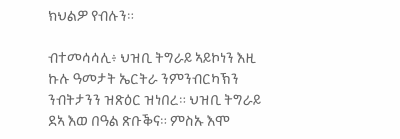ክህልዎ የብሉን።

ብተመሳሳሊ፥ ህዝቢ ትግራይ ኣይኮነን እዚ ኩሉ ዓመታት ኤርትራ ንምንብርካኽን ንብትታንን ዝጽዕር ዝነበረ። ህዝቢ ትግራይ ደኣ እወ በዓል ጽቡቕና። ምስኡ እሞ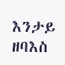እንታይ ዘባእስ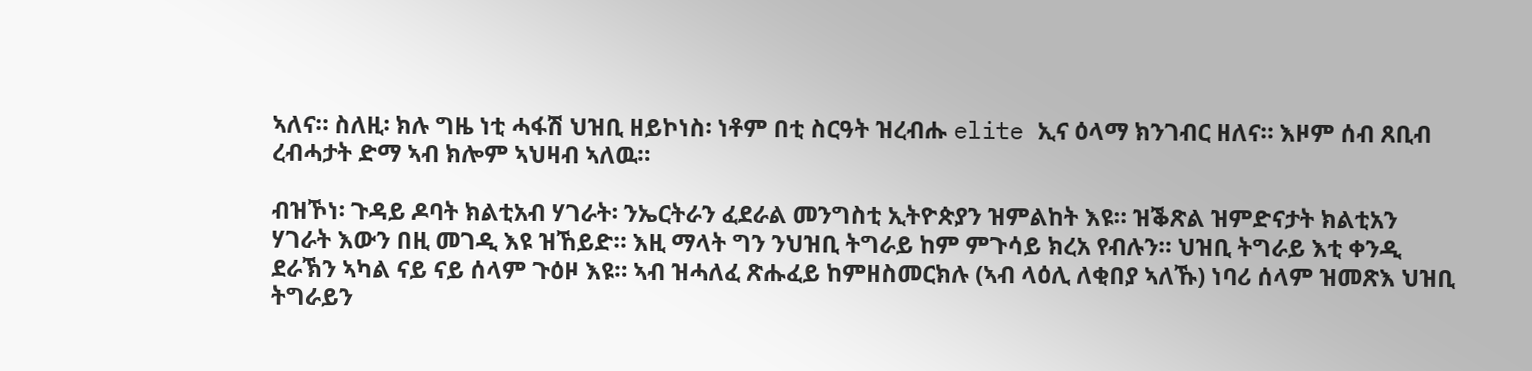ኣለና። ስለዚ፡ ክሉ ግዜ ነቲ ሓፋሽ ህዝቢ ዘይኮነስ፡ ነቶም በቲ ስርዓት ዝረብሑ elite ኢና ዕላማ ክንገብር ዘለና። እዞም ሰብ ጸቢብ ረብሓታት ድማ ኣብ ክሎም ኣህዛብ ኣለዉ።

ብዝኾነ፡ ጉዳይ ዶባት ክልቲአብ ሃገራት፡ ንኤርትራን ፈደራል መንግስቲ ኢትዮጵያን ዝምልከት እዩ። ዝቕጽል ዝምድናታት ክልቲአን ሃገራት እውን በዚ መገዲ እዩ ዝኸይድ። እዚ ማላት ግን ንህዝቢ ትግራይ ከም ምጉሳይ ክረአ የብሉን። ህዝቢ ትግራይ እቲ ቀንዲ ደራኽን ኣካል ናይ ናይ ሰላም ጉዕዞ እዩ። ኣብ ዝሓለፈ ጽሑፈይ ከምዘስመርክሉ (ኣብ ላዕሊ ለቂበያ ኣለኹ) ነባሪ ሰላም ዝመጽእ ህዝቢ ትግራይን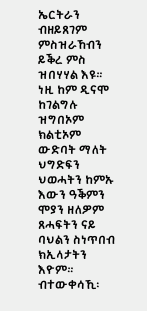ኤርትራን ብዘይጸገም ምስዝራኸብን ይቕረ ምስ ዝበሃሃል እዩ። ነዚ ከም ዲናሞ ከገልግሉ ዝግበኦም ክልቲኦም ውድባት ማለት ህግድፍን ህወሓትን ከምኡ እውን ዓቕምን ሞያን ዘለዎም ጸሓፍትን ናይ ባህልን ስነጥበብ ክኢላታትን እዮም። ብተውቀሳኺ፡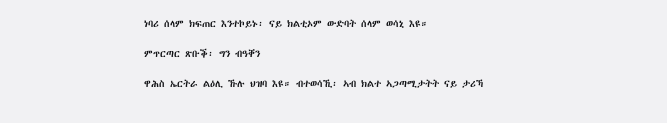ነባሪ ሰላም ክፍጠር እንተኮይኑ፡ ናይ ክልቲኦም ውድባት ሰላም ወሳኒ እዩ።

ምጥርጣር ጽቡቕ፡ ግን ብዓቐን

ዋሕስ ኤርትራ ልዕሊ ኹሉ ህዝባ እዩ። ብተወሳኺ፡ ኣብ ክልተ ኣጋጣሚታትት ናይ ታሪኻ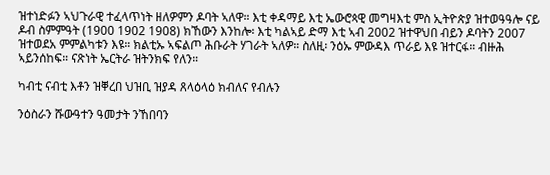ዝተነድፉን ኣህጉራዊ ተፈላጥነት ዘለዎምን ዶባት ኣለዋ። እቲ ቀዳማይ እቲ ኤውሮጳዊ መግዛእቲ ምስ ኢትዮጵያ ዝተወዓዓሎ ናይ ዶብ ስምምዓት (1900 1902 1908) ክኸውን እንከሎ፡ እቲ ካልኣይ ድማ እቲ ኣብ 2002 ዝተዋህበ ብይን ዶባትን 2007 ዝተወደአ ምምልካቱን እዩ። ክልቲኡ ኣፍልጦ ሕቡራት ሃገራት ኣለዎ። ስለዚ፡ ንዕኡ ምውዳእ ጥራይ እዩ ዝተርፋ። ብዙሕ ኣይንሰከፍ። ናጽነት ኤርትራ ዝትንክፍ የለን።

ካብቲ ናብቲ እቶን ዝቐረበ ህዝቢ ዝያዳ ጸላዕላዕ ክብለና የብሉን

ንዕስራን ሹውዓተን ዓመታት ንኸበባን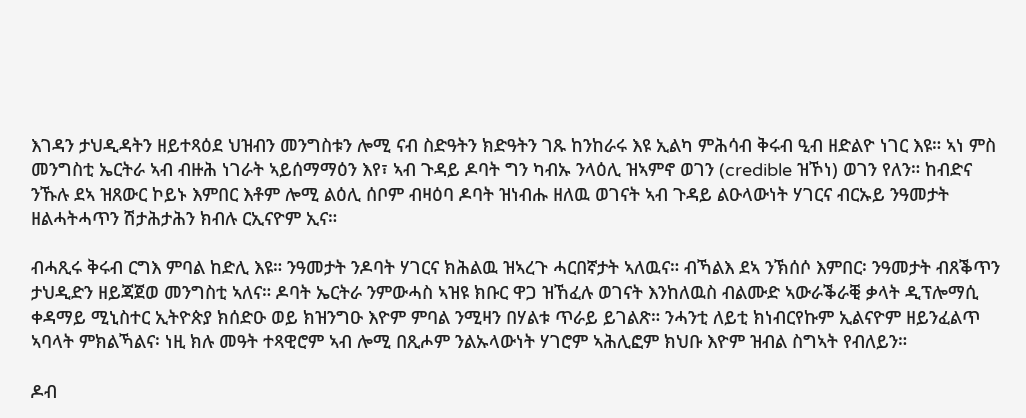እገዳን ታህዲዳትን ዘይተጻዕደ ህዝብን መንግስቱን ሎሚ ናብ ስድዓትን ክድዓትን ገጹ ከንከራሩ እዩ ኢልካ ምሕሳብ ቅሩብ ዒብ ዘድልዮ ነገር እዩ። ኣነ ምስ መንግስቲ ኤርትራ ኣብ ብዙሕ ነገራት ኣይሰማማዕን እየ፣ ኣብ ጉዳይ ዶባት ግን ካብኡ ንላዕሊ ዝኣምኖ ወገን (credible ዝኾነ) ወገን የለን። ከብድና ንኹሉ ደኣ ዝጸውር ኮይኑ እምበር እቶም ሎሚ ልዕሊ ሰቦም ብዛዕባ ዶባት ዝነብሑ ዘለዉ ወገናት ኣብ ጉዳይ ልዑላውነት ሃገርና ብርኡይ ንዓመታት ዘልሓትሓጥን ሽታሕታሕን ክብሉ ርኢናዮም ኢና።

ብሓጺሩ ቅሩብ ርግእ ምባል ከድሊ እዩ። ንዓመታት ንዶባት ሃገርና ክሕልዉ ዝኣረጉ ሓርበኛታት ኣለዉና። ብኻልእ ደኣ ንኽሰሶ እምበር፡ ንዓመታት ብጸቕጥን ታህዲድን ዘይጃጀወ መንግስቲ ኣለና። ዶባት ኤርትራ ንምውሓስ ኣዝዩ ክቡር ዋጋ ዝኸፈሉ ወገናት እንከለዉስ ብልሙድ ኣውራቕራቒ ቃላት ዲፕሎማሲ ቀዳማይ ሚኒስተር ኢትዮጵያ ክሰድዑ ወይ ክዝንግዑ እዮም ምባል ንሚዛን በሃልቱ ጥራይ ይገልጽ። ንሓንቲ ለይቲ ክነብርየኩም ኢልናዮም ዘይንፈልጥ ኣባላት ምክልኻልና፡ ነዚ ክሉ መዓት ተጻዊሮም ኣብ ሎሚ በጺሖም ንልኡላውነት ሃገሮም ኣሕሊፎም ክህቡ እዮም ዝብል ስግኣት የብለይን።

ዶብ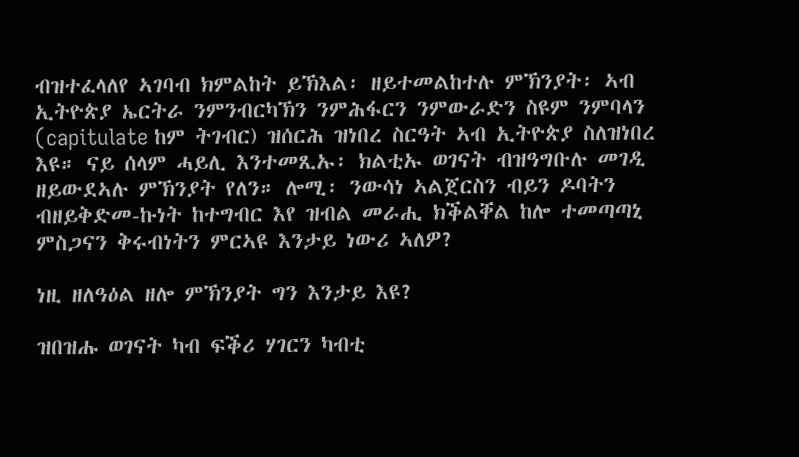ብዝተፈላለየ ኣገባብ ክምልከት ይኽእል፡ ዘይተመልከተሉ ምኽንያት፡ ኣብ ኢትዮጵያ ኤርትራ ንምንብርካኽን ንምሕፋርን ንምውራድን ስዩም ንምባላን (capitulate ከም ትገብር) ዝሰርሕ ዝነበረ ስርዓት ኣብ ኢትዮጵያ ስለዝነበረ እዩ። ናይ ሰላም ሓይሊ እንተመጺኡ፡ ክልቲኡ ወገናት ብዝዓግቡሉ መገዲ ዘይውደኣሉ ምኽንያት የለን። ሎሚ፡ ንውሳነ ኣልጀርስን ብይን ዶባትን ብዘይቅድመ-ኩነት ከተግብር እየ ዝብል መራሒ ክቕልቐል ከሎ ተመጣጣኒ ምስጋናን ቅሩብነትን ምርኣዩ እንታይ ነውሪ ኣለዎ?

ነዚ ዘለዓዕል ዘሎ ምኽንያት ግን እንታይ እዩ?

ዝበዝሑ ወገናት ካብ ፍቕሪ ሃገርን ካብቲ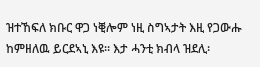ዝተኸፍለ ክቡር ዋጋ ነቒሎም ነዚ ስግኣታት እዚ የጋውሑ ከምዘለዉ ይርደኣኒ እዩ። እታ ሓንቲ ክብላ ዝደሊ፡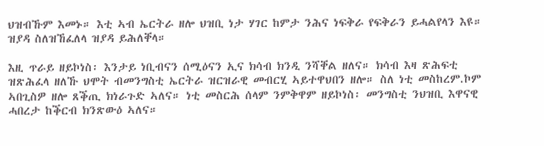ህዝብኹም እመኑ። እቲ ኣብ ኤርትራ ዘሎ ህዝቢ ነታ ሃገር ከምታ ንሕና ነፍቅራ የፍቅራን ይሓልየላን እዩ። ዝያዳ ስለዝኸፈለላ ዝያዳ ይሕለቐላ።

እዚ ጥራይ ዘይኮነስ፡ እንታይ ነቢብናን ሰሚዕናን ኢና ክሳብ ክንዲ ንሻቐል ዘለና። ክሳብ እዛ ጽሕፍቲ ዝጽሕፈላ ዘለኹ ህሞት ብመንግስቲ ኤርትራ ዝርዝራዊ መብርሂ ኣይተዋህበን ዘሎ። ስለ ነቲ መስከረም.ኮም ኣበጊስዎ ዘሎ ጸቕጢ ክነራጉድ ኣለና። ነቲ መስርሕ ሰላም ንምቅዋም ዘይኮነስ፡ መንግስቲ ንህዝቢ እዋናዊ ሓበረታ ከቕርብ ክንጽውዕ ኣለና።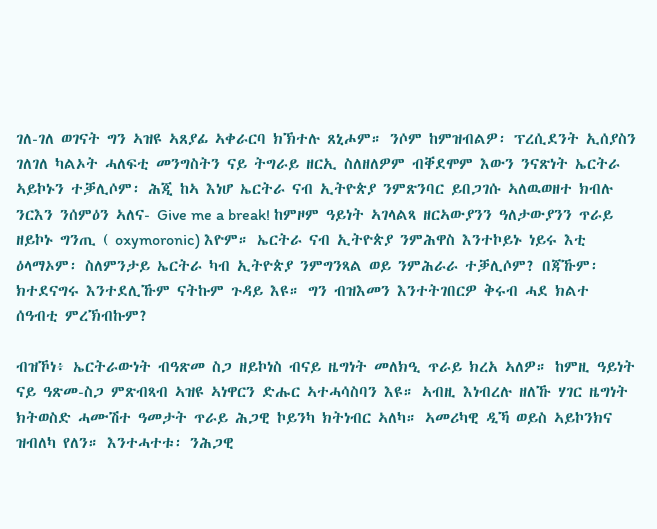ገለ-ገለ ወገናት ግን ኣዝዩ ኣጸያፊ ኣቀራርባ ክኽተሉ ጸኒሖም። ንሶም ከምዝብልዎ፡ ፕረሲደንት ኢሰያስን ገለገለ ካልኦት ሓለፍቲ መንግስትን ናይ ትግራይ ዘርኢ ስለዘለዎም ብቐደሞም እውን ንናጽነት ኤርትራ ኣይኮኑን ተቓሊሶም፡ ሕጂ ከኣ እነሆ ኤርትራ ናብ ኢትዮጵያ ንምጽንባር ይበጋገሱ ኣለዉወዘተ ክብሉ ንርእን ንሰምዕን ኣለና- Give me a break! ከምዞም ዓይነት ኣገላልጻ ዘርኣውያንን ዓለታውያንን ጥራይ ዘይኮኑ ግንጢ ( oxymoronic) እዮም። ኤርትራ ናብ ኢትዮጵያ ንምሕዋስ እንተኮይኑ ነይሩ እቲ ዕላማኦም፡ ስለምንታይ ኤርትራ ካብ ኢትዮጵያ ንምግንጻል ወይ ንምሕራራ ተቓሊሶም? በጃኹም፡ ክተደናግሩ እንተደሊኹም ናትኩም ጉዳይ እዩ። ግን ብዝእመን እንተትገበርዎ ቅሩብ ሓደ ክልተ ሰዓብቲ ምረኽብኩም?

ብዝኾነ፥ ኤርትራውነት ብዓጽመ ስጋ ዘይኮነስ ብናይ ዜግነት መለክዒ ጥራይ ክረአ ኣለዎ። ከምዚ ዓይነት ናይ ዓጽመ-ስጋ ምጽብጻብ ኣዝዩ ኣነዋርን ድሑር ኣተሓሳስባን እዩ። ኣብዚ እነብረሉ ዘለኹ ሃገር ዜግነት ክትወስድ ሓሙሽተ ዓመታት ጥራይ ሕጋዊ ኮይንካ ክትነብር ኣለካ። ኣመሪካዊ ዲኻ ወይስ ኣይኮንክና ዝብለካ የለን። እንተሓተቱ፡ ንሕጋዊ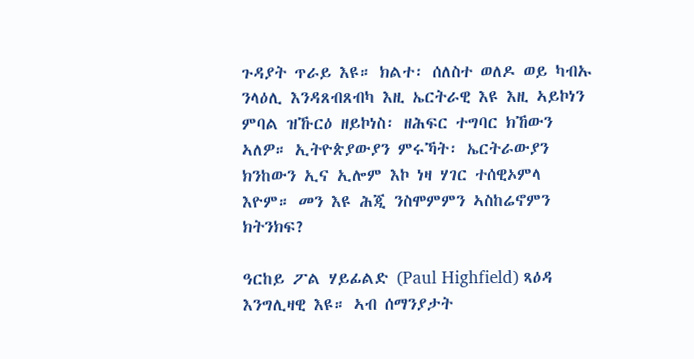ጉዳያት ጥራይ እዩ። ክልተ፡ ሰለስተ ወለዶ ወይ ካብኡ ንላዕሊ እንዳጸብጸብካ እዚ ኤርትራዊ እዩ እዚ ኣይኮነን ምባል ዝኹርዕ ዘይኮነስ፡ ዘሕፍር ተግባር ክኸውን ኣለዎ። ኢትዮጵያውያን ምሩኻት፡ ኤርትራውያን ክንከውን ኢና ኢሎም እኮ ነዛ ሃገር ተሰዊኦምላ እዮም። መን እዩ ሕጂ ንስሞምምን ኣስከሬኖምን ክትንክፍ?

ዓርከይ ፖል ሃይፊልድ (Paul Highfield) ጻዕዳ እንግሊዛዊ እዩ። ኣብ ሰማንያታት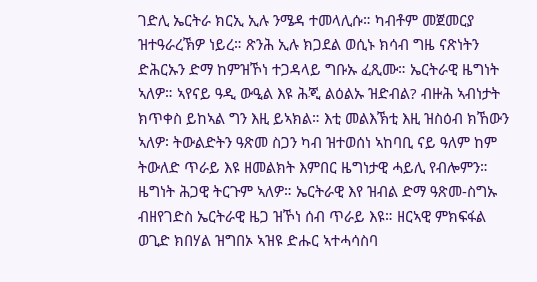ገድሊ ኤርትራ ክርኢ ኢሉ ንሜዳ ተመላሊሱ። ካብቶም መጀመርያ ዝተዓራረኽዎ ነይረ። ጽንሕ ኢሉ ክጋደል ወሲኑ ክሳብ ግዜ ናጽነትን ድሕርኡን ድማ ከምዝኾነ ተጋዳላይ ግቡኡ ፈጺሙ። ኤርትራዊ ዜግነት ኣለዎ። ኣየናይ ዓዲ ውዒል እዩ ሕጂ ልዕልኡ ዝድብል? ብዙሕ ኣብነታት ክጥቀስ ይከኣል ግን እዚ ይኣክል። እቲ መልእኽቲ እዚ ዝስዕብ ክኸውን ኣለዎ፡ ትውልድትን ዓጽመ ስጋን ካብ ዝተወሰነ ኣከባቢ ናይ ዓለም ከም ትውለድ ጥራይ እዩ ዘመልክት እምበር ዜግነታዊ ሓይሊ የብሎምን። ዜግነት ሕጋዊ ትርጉም ኣለዎ። ኤርትራዊ እየ ዝብል ድማ ዓጽመ-ስግኡ ብዘየገድስ ኤርትራዊ ዜጋ ዝኾነ ሰብ ጥራይ እዩ። ዘርኣዊ ምክፍፋል ወጊድ ክበሃል ዝግበኦ ኣዝዩ ድሑር ኣተሓሳስባ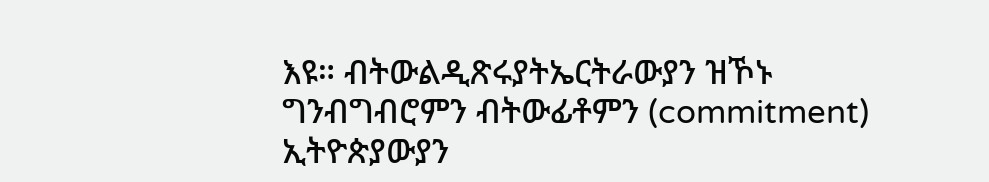እዩ። ብትውልዲጽሩያትኤርትራውያን ዝኾኑ ግንብግብሮምን ብትውፊቶምን (commitment) ኢትዮጵያውያን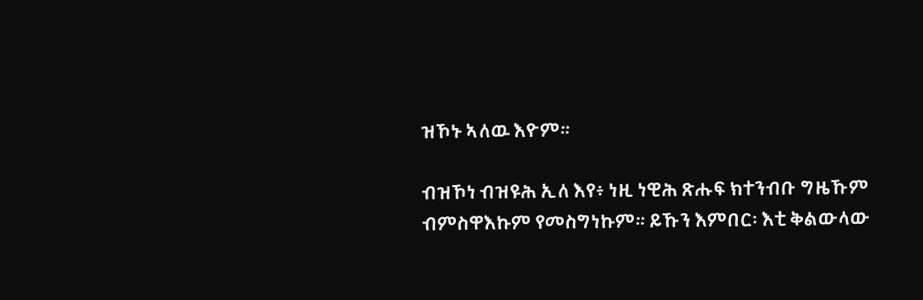ዝኾኑ ኣለዉ እዮም።

ብዝኾነ ብዝዩሕ ኢለ እየ፥ ነዚ ነዊሕ ጽሑፍ ክተንብቡ ግዜኹም ብምስዋእኩም የመስግነኩም። ይኹን እምበር፡ እቲ ቅልውላው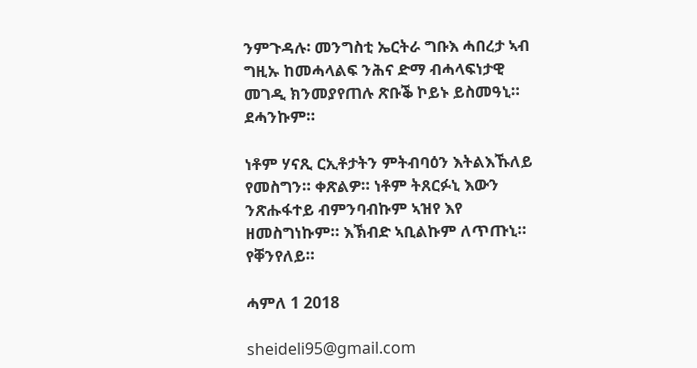ንምጉዳሉ፡ መንግስቲ ኤርትራ ግቡእ ሓበረታ ኣብ ግዚኡ ከመሓላልፍ ንሕና ድማ ብሓላፍነታዊ መገዲ ክንመያየጠሉ ጽቡቕ ኮይኑ ይስመዓኒ። ደሓንኩም።

ነቶም ሃናጺ ርኢቶታትን ምትብባዕን እትልእኹለይ የመስግን። ቀጽልዎ። ነቶም ትጸርፉኒ እውን ንጽሑፋተይ ብምንባብኩም ኣዝየ እየ ዘመስግነኩም። እኽብድ ኣቢልኩም ለጥጡኒ። የቐንየለይ።

ሓምለ 1 2018

sheideli95@gmail.com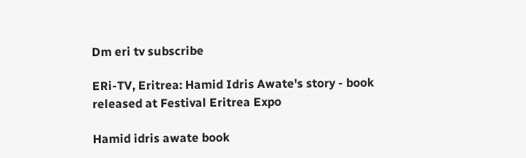Dm eri tv subscribe

ERi-TV, Eritrea: Hamid Idris Awate's story - book released at Festival Eritrea Expo

Hamid idris awate book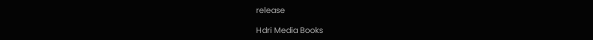release

Hdri Media Books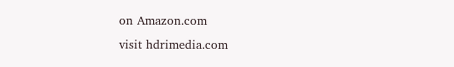on Amazon.com
visit hdrimedia.com